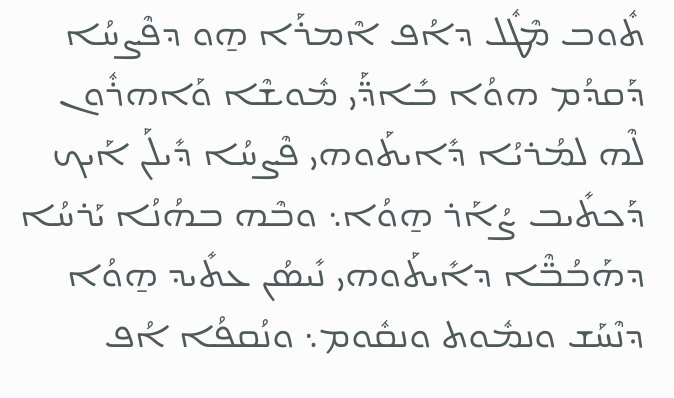ܬܽܘܒ ܡܶܛܽܠ ܕܐܳܦ ܐܶܡܪܰܐ ܗ̱ܘ ܕܦܶܨܚܳܐ ܕܰܩܕܳܡ ܗܘܳܐ ܒܺܐܕ̈ܰܝ ܡܽܘܫܶܐ ܘܰܐܗܪܽܘܢ ܠܶܗ ܠܡܳܪܝܳܐ ܕܺܐܝܬܰܘܗܝ ܦܶܨܚܳܐ ܕܺܝܠܰܢ ܐܰܝܟ ܕܰܟܬܺܝܒ ܨܳܐܰܪ ܗ̱ܘܳܐ܆ ܘܒܶܗ ܒܗܳܢܳܐ ܝܰܪܚܳܐ ܕܗܰܒܳܒ̈ܶܐ ܕܐܺܝܬܰܘܗܝ ܢܺܝܣܳܢ ܥܬܺܝܕ ܗ̱ܘܳܐ ܕܢܶܚܰܫ ܘܢܡܽܘܬ ܘܢܩܽܘܡ܆ ܘܢܳܩܦܳܐ ܐܳܦ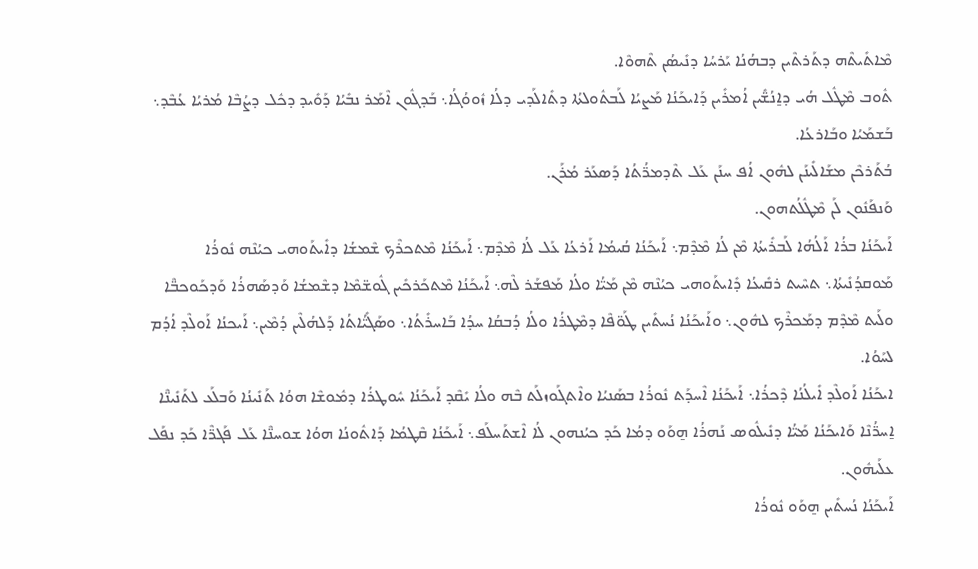ܡܶܐܬܺܝܬܶܗ ܕܬܰܪܬܶܝܢ ܕܒܗܳܢܳܐ ܝܰܪܚܳܐ ܕܢܺܝܣܳܢ ܬܶܗܘܶܐ.
ܬܽܘܒ ܡܶܛܽܠ ܗܳܝ ܕܐ̱ܢܳܫ̈ܺܝܢ ܐܳܡܪܺܝܢ ܕܰܐܝܟܰܢܳܐ ܡܰܨܝܳܐ ܠܰܒܬܽܘܠܬܳܐ ܕܬܺܐܠܰܕܝ ܕܠܳܐ ܙܽܘܘܳܓܳܐ܆ ܒܰܕܓܽܘܢ ܐܶܡܰܪ ܢܒܺܝܳܐ ܕܰܘܺܝܕ ܕܟܽܠ ܕܨܳܒܶܐ ܡܳܪܝܳܐ ܥܳܒܶܕ܆ ܒܰܫܡܰܝܳܐ ܘܒܰܐܪܥܳܐ.
ܒܳܬܰܪܟܶܢ ܡܫܰܐܠܺܝܢܰܢ ܠܗܽܘܢ ܐܳܦ ܚܢܰܢ ܥܰܠ ܬܶܕܡܪ̈ܳܬܳܐ ܕܰܣܥܰܪ ܡܳܪܰܢ.
ܘܰܢܦܰܢܽܘܢ ܠܰܢ ܡܶܛܽܠܳܬܗܘܢ.
ܐܰܝܟܰܢܳܐ ܒܪܳܐ ܐܰܠܳܗܳܐ ܠܰܒܪܺܝܬܳܐ ܡܶܢ ܠܳܐ ܡܶܕܶܡ܆ ܐܰܝܟܰܢܳܐ ܩܳܝܡܳܐ ܐܰܪܥܳܐ ܥܰܠ ܠܳܐ ܡܶܕܶܡ܆ ܐܰܝܟܰܢܳܐ ܡܶܬܟܪܶܟ ܫܶܡܫܳܐ ܕܐܺܝܬܰܘܗܝ ܟܝܳܢܶܗ ܢܽܘܪܳܐ ܡܰܘܩܕܳܢܺܝܬܳܐ܆ ܬܚܶܝܬ ܪܩܺܝܥܳܐ ܕܺܐܝܬܰܘܗܝ ܟܝܳܢܶܗ ܡܶܢ ܡܰܝ̈ܳܐ ܘܠܳܐ ܡܰܦܫܰܪ ܠܶܗ܆ ܐܰܝܟܰܢܳܐ ܡܶܬܟܰܪܟܺܝܢ ܓܽܘܫ̈ܡܶܐ ܕܫܶܡܫܳܐ ܘܰܕܣܰܗܪܳܐ ܘܰܕܟܰܘܟܒ̈ܶܐ ܘܠܰܝܬ ܡܶܕܶܡ ܕܡܰܟܪܶܟ ܠܗܽܘܢ܆ ܘܐܰܝܟܰܢܳܐ ܢܳܚܬܺܝܢ ܛܰܘ̈ܦܶܐ ܕܡܶܛܪܳܐ ܘܠܳܐ ܕܳܒܩܳܐ ܚܕܳܐ ܒܰܐܚܪܺܬܳܐ܆ ܘܣܰܓܺܝ̈ܳܐܬܳܐ ܕܰܠܗܳܠܶܝܢ ܕܳܡܶܝܢ܆ ܐܰܝܟܢܳܐ ܐܰܘܠܶܕ ܐܳܕܳܡ ܠܚܰܘܳܐ.
ܐܝܟܰܢܳܐ ܐܰܘܠܶܕ ܐܺܝܠܳܢܳܐ ܕܶܟܪܳܐ܆ ܐܰܝܟܰܢܳܐ ܐܶܚܕܰܬ ܢܽܘܪܳܐ ܒܣܰܢܝܳܐ ܘܐܶܬܓܰܘܙܠܰܬ ܒܶܗ ܘܠܳܐ ܝܺܩܶܕ ܐܰܝܟܰܢܳܐ ܚܽܘܛܪܳܐ ܕܡܽܘܫܶܐ ܗܘܳܐ ܬܰܢܺܝܢܳܐ ܘܰܒܠܰܥ ܠܬܰܢܺܝܢ̈ܶܐ ܐ̱ܚܪ̈ܳܢܶܐ ܘܰܐܝܟܰܢܳܐ ܡܰܝ̈ܳܐ ܕܢܺܝܠܽܘܣ ܢܰܗܪܳܐ ܗ̱ܘܰܘ ܕܡܳܐ ܟܰܕ ܟܝܳܢܗܘܢ ܠܳܐ ܐܶܫܬܰܚܠܰܦ܆ ܐܰܝܟܰܢܳܐ ܩܶܛܡܳܐ ܕܰܐܬܽܘܢܳܐ ܗܘܳܐ ܫܘܚܢ̈ܶܐ ܥܰܠ ܦܰܓܪ̈ܶܐ ܟܰܕ ܢܦܰܠ ܥܠܰܝܗܽܘܢ.
ܐܰܝܟܰܢܳܐ ܢܳܚܬܺܝܢ ܗ̱ܘܰܘ ܢܽܘܪܳܐ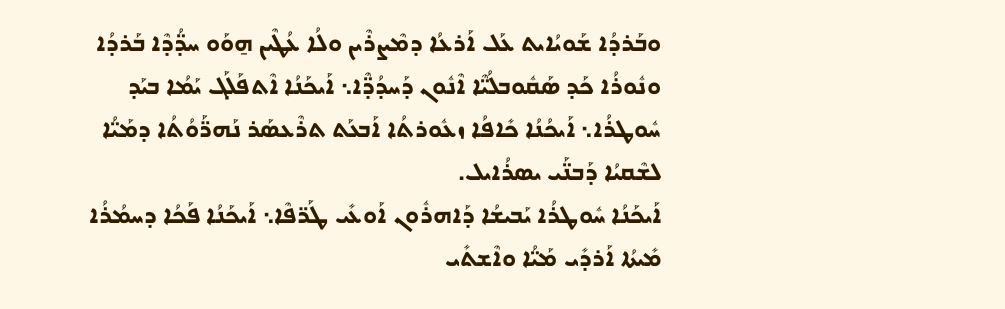ܘܒܰܪܕܳܐ ܫܰܘܝܳܐܝܬ ܥܰܠ ܐܰܪܥܳܐ ܕܡܶܨܪܶܝܢ ܘܠܳܐ ܥܳܛܶܝܢ ܗ̱ܘܰܘ ܚܕ̈ܳܕܶܐ ܒܰܪܕܳܐ ܘܢܽܘܪܳܐ ܟܰܕ ܣܰܩܽܘܒܠܳܝ̈ܶܐ ܐܶܢܽܘܢ ܕܰܚܕܳܕ̈ܶܐ܆ ܐܰܝܟܰܢܳܐ ܐܶܬܦܰܠܰܓ ܝܰܡܳܐ ܒܝܰܕ ܚܽܘܛܪܳܐ܆ ܐܰܝܟܳܢܳܐ ܟܺܐܦܳܐ ܙܥܽܘܪܬܳܐ ܐܰܒܥܰܬ ܬܪܶܥܣܰܪ ܢܰܗܪ̈ܰܘܳܬܳܐ ܕܡܰܝ̈ܳܐ ܠܫܶܩܝܳܐ ܕܰܒܢ̈ܰܝ ܝܣܪܳܐܝܠ.
ܐܰܝܟܰܢܳܐ ܚܽܘܛܪܳܐ ܝܰܒܝܫܳܐ ܕܰܐܗܪܽܘܢ ܐܰܘܥܺܝ ܛܰܪ̈ܦܶܐ܆ ܐܰܝܟܰܢܳܐ ܦܰܟܳܐ ܕܚܡܳܪܳܐ ܡܺܝܬܳܐ ܐܰܪܕܺܝ ܡܰܝ̈ܳܐ ܘܐܶܫܬܺܝ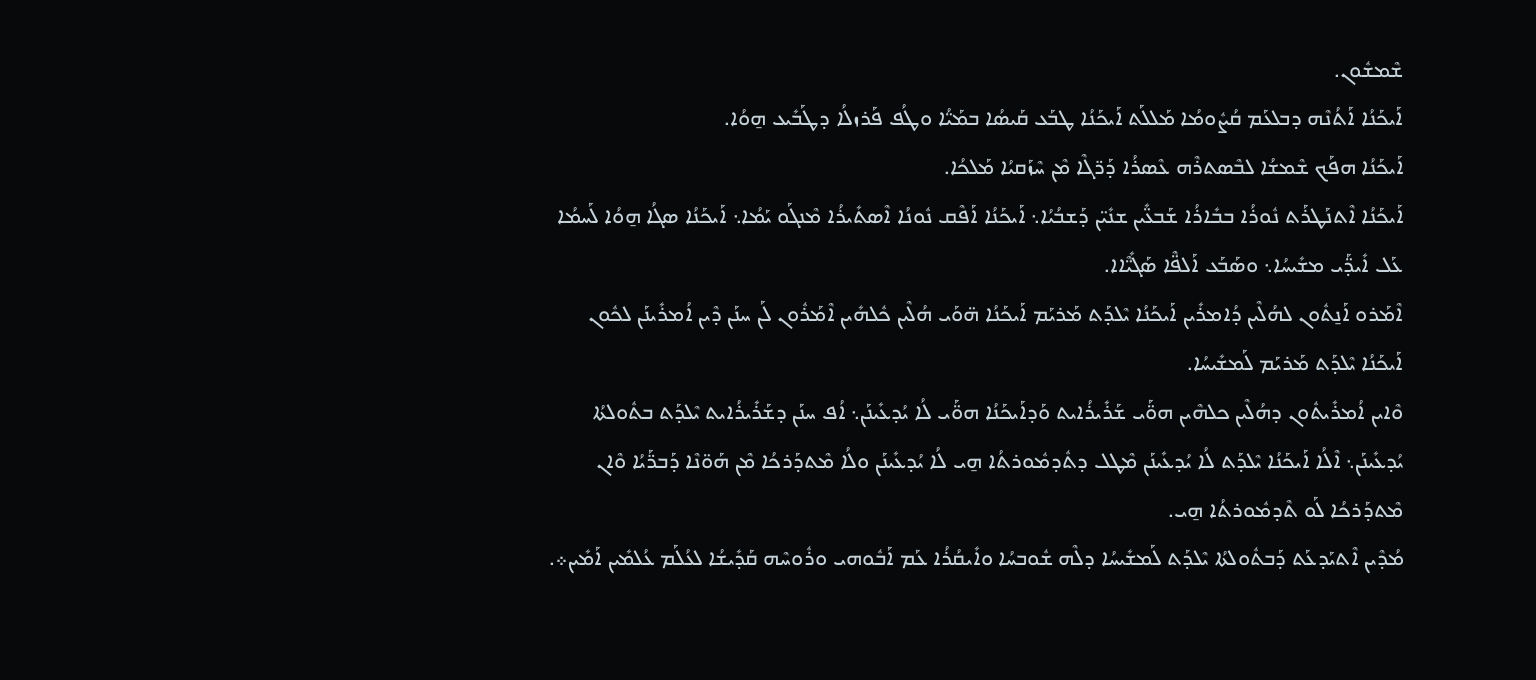ܫܶܡܫܽܘܢ.
ܐܰܝܟܰܢܳܐ ܐܰܬܳܢܶܗ ܕܒܠܥܰܡ ܩܳܨܽܘܡܳܐ ܡܰܠܠܰܬ ܐܰܝܟܰܢܳܐ ܛܒܰܥ ܩܰܝܣܳܐ ܒܡܰܝ̈ܳܐ ܘܛܳܦ ܦܰܪܙܠܳܐ ܕܛܰܒܺܝܥ ܗ̱ܘܳܐ.
ܐܰܝܟܰܢܳܐ ܗܦܰܟ ܫܶܡܫܳܐ ܠܒܶܣܬܪܶܗ ܥܶܣܪܳܐ ܕܰܪ̈ܓܶܐ ܡܶܢ ܚܶܙܰܩܝܳܐ ܡܰܠܟܳܐ.
ܐܰܝܟܰܢܳܐ ܐܶܬܢܰܛܪܰܬ ܢܽܘܪܳܐ ܒܒܺܐܪܳܐ ܫܰܒܥ̈ܺܝܢ ܫܢܺܝ̈ܢ ܕܰܫܒܳܝܳܐ܆ ܐܰܝܟܰܢܳܐ ܐܰܦܶܩ ܢܽܘܢܳܐ ܐܶܣܬܺܝܪܳܐ ܡܶܢܓܰܘ ܝܰܡܳܐ܆ ܐܰܝܟܰܢܳܐ ܣܓܳܐ ܗ̱ܘܳܐ ܠܰܚܡܳܐ ܥܰܠ ܐܺܝܕ̈ܰܝ ܡܫܺܝܚܳܐ܆ ܘܣܰܒܰܥ ܐܰܠܦ̈ܶܐ ܣܰܓܺܝ̈ܶܐܐ.
ܐܶܡܰܪܘ ܐܰܢ̱ܬܽܘܢ ܠܗܳܠܶܝܢ ܕܳܐܡܪܺܝܢ ܐܰܝܟܰܢܳܐ ܝܶܠܕܰܬ ܡܰܪܝܰܡ ܐܰܝܟܰܢܳܐ ܗ̈ܘܰܝ ܗܳܠܶܝܢ ܟܽܠܗܺܝܢ ܐܶܡܰܪܽܘܢ ܠܰܢ ܚܢܰܢ ܕܶܝܢ ܐܳܡܪܺܝܢܰܢ ܠܟܽܘܢ ܐܰܝܟܰܢܳܐ ܝܶܠܕܰܬ ܡܰܪܝܰܡ ܠܰܡܫܺܝܚܳܐ.
ܘܶܐܝܢ ܐܳܡܪܺܝܬܽܘܢ ܕܗܳܠܶܝܢ ܟܠܗܶܝܢ ܗܘ̈ܰܝ ܫܰܪܺܝܪܳܐܝܬ ܘܰܕܐܰܝܟܰܢܳܐ ܗܘ̈ܰܝ ܠܳܐ ܝܳܕܥܺܝܢܰܢ܆ ܐܳܦ ܚܢܰܢ ܕܫܰܪܺܝܪܳܐܝܬ ܝܶܠܕܰܬ ܒܬܽܘܠܬܳܐ ܝܳܕܥܺܝܢܰܢ܆ ܐܶܠܳܐ ܐܰܝܟܰܢܳܐ ܝܶܠܕܰܬ ܠܳܐ ܝܳܕܥܺܝܢܰܢ ܡܶܛܠ ܕܬܽܕܡܽܘܪܬܳܐ ܗ̱ܝ ܠܳܐ ܝܳܕܥܺܝܢܰܢ ܘܠܳܐ ܡܶܬܕܰܪܟܳܐ ܡܶܢ ܗܰܘ̈ܢܶܐ ܕܰܒܪ̈ܰܝܳܐ ܘܶܐܢ ܡܶܬܕܰܪܟܳܐ ܠܰܘ ܬܶܕܡܽܘܪܬܳܐ ܗ̱ܝ.
ܡܳܕܶܝܢ ܐܶܬܝܰܕܥܰܬ ܕܰܒܬܽܘܠܬܳܐ ܝܶܠܕܰܬ ܠܰܡܫܺܝܚܳܐ ܕܠܶܗ ܫܽܘܒܚܳܐ ܘܐܺܝܩܳܪܳܐ ܥܰܡ ܐܰܒܽܘܗܝ ܘܪܽܘܚܶܗ ܩܰܕܺܝܫܳܐ ܠܥܳܠܰܡ ܥܳܠܡܺܝܢ ܐܰܡܺܝܢ܀.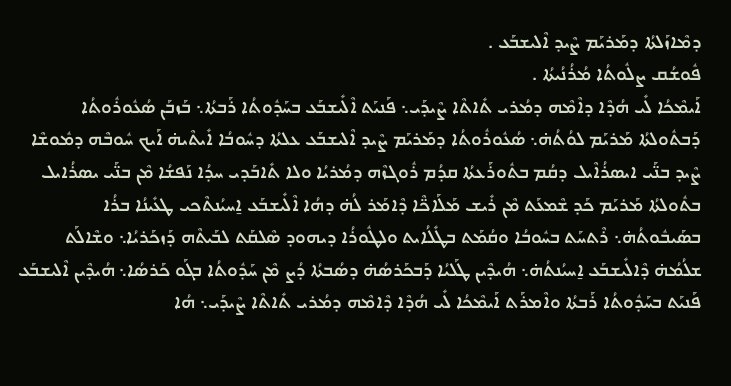ܕܡܶܐܙܰܠܬܳܐ ܕܡܰܪܝܰܡ ܨܶܝܕ ܐܶܠܝܫܒܰܥ .
ܦܽܘܫܳܩ ܨܠܽܘܬܳܐ ܡܳܪܳܢܳܝܬܳܐ .
ܐܰܝܡܶܟܳܐ ܠܺܝ ܗܳܕܶܐ ܕܐܶܡܶܗ ܕܡܳܪܝ ܬܺܐܬܶܐ ܨܶܝܕܰܝ܆ ܦܰܢܝܰܬ ܐܶܠܺܝܫܒܰܥ ܒܚܰܕܽܘܬܳܐ ܪܰܒܬܳܐ܆ ܒܰܙܒܰܢ ܣܳܥܽܘܪܽܘܬܳܐ ܕܰܒܬܽܘܠܬܳܐ ܡܰܪܝܰܡ ܠܘܳܬܳܗ̇܆ ܣܳܥܽܘܪܽܘܬܳܐ ܕܡܰܪܝܰܡ ܨܶܝܕ ܐܶܠܝܫܒܰܥ ܥܠܬܳܐ ܕܚܽܘܒܳܐ ܐܺܝܬܶܝܗ̇ ܐܰܝܟ ܚܽܘܒܶܗ ܕܡܽܘܫܶܐ ܨܶܝܕ ܒܢ̈ܰܝ ܐܝܣܪܳܐܶܝܠ ܕܩܳܡ ܒܬܽܘܪܰܥܬܳܐ ܩܕܳܡ ܪܽܘܓܙܶܗ ܕܡܳܪܝܳܐ ܘܠܐ ܬܺܐܒܰܕܝ ܚܕܳܐ ܢܰܦܫܳܐ ܡܶܢ ܒܢ̈ܰܝ ܝܣܪܳܐܝܠ ܒܬܽܘܠܬܳܐ ܡܰܪܝܰܡ ܟܰܕ ܫܶܡܥܰܬ ܡܶܢ ܪܺܝܫ ܡܰܠܰܐܟ̈ܶܐ ܕܶܐܡܰܪ ܠܳܗ̇ ܕܗܳܐ ܐܶܠܺܝܫܒܰܥ ܐ̱ܚܝܳܢܬܶܟܝ ܛܥܺܝܢܳܐ ܒܪܳܐ ܒܣܰܝܒܽܘܬܳܗ̇܆ ܪܶܬܚܰܬ ܒܚܽܘܒܳܐ ܘܩܳܡܰܬ ܒܛܺܠܳܐܝܬ ܘܠܛܽܘܪܳܐ ܕܝܗܘܕ ܣܶܠܩܰܬ ܠܒܰܝܬܶܗ ܕܰܙܟܰܪܝܳܐ܆ ܘܫܶܐܠܰܬ ܫܠܳܡܳܗ̇ ܕܶܐܠܺܝܫܒܰܥ ܐ̱ܚܝܳܢܬܳܗ̇܆ ܗܳܝܕܶܝܢ ܛܰܠܝܳܐ ܕܰܒܟܰܪܣܳܗ̇ ܕܣܳܒܬܳܐ ܕܳܨ ܡܶܢ ܚܰܕܽܘܬܳܐ ܒܓܰܘ ܟܰܪܣܳܐ܆ ܗܳܝܕܶܝܢ ܐܶܠܝܫܒܰܥ ܦܰܢܝܰܬ ܒܚܰܕܽܘܬܳܐ ܪܰܒܬܳܐ ܘܐܶܡܪܰܬ ܐܰܝܡܶܟܳܐ ܠܺܝ ܗܳܕܶܐ ܕܶܐܡܶܗ ܕܡܳܪܝ ܬܺܐܬܶܐ ܨܶܝܕܰܝ܆ ܗܳܐ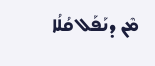ܡܶܢ ܕܢܰܦܰܠ ܩܳܠܳܐ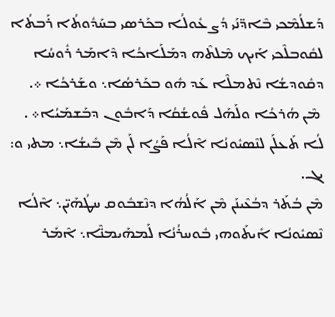ܕܰܫܠܳܡܶܟܝ ܒܶܐܕ̈ܢܰܝ ܕܳܨ ܥܽܘܠܳܐ ܒܟܰܪܣܝ ܒܚܰܕܽܘܬܳܐ ܪܰܒܬܳܐ ܠܩܽܘܒܠܶܟܝ ܐܰܝܟ ܡܶܠܬܶܗ ܕܡܰܠܰܐܟܳܐ ܕܶܐܡܰܪ ܪܽܘܚܳܐ ܕܩܽܘܕܫܳܐ ܢܶܬܡܠܶܐ ܥܰܕ ܗܽܘ ܒܟܰܪܣܳܐ܆ ܘܫܰܪܟܳܐ ܀.
 ܡܶܢ ܗܳܪܟܳܐ ܘܠܰܗܰܠ ܦܽܘܫܳܩܳܐ ܕܰܐܒܽܘܢ ܕܒܰܫܡܰܝܳܐ܀ .
ܠܳܐ ܬܰܥܠܰܢ ܠܢܶܣܝܽܘܢܳܐ ܐܶܠܳܐ ܦܰܨܳܐ ܠܰܢ ܡܶܢ ܒܺܝܫܳܐ܆ ܡܬܝ ܘ: ܝܓ.
ܡܶܢ ܒܳܬܰܪ ܕܒܳܥܶܝܢܰܢ ܡܶܢ ܐܰܠܳܗܳܐ ܕܢܶܫܒܽܘܩ ܚܛܳܗܰܝ̈ܢ܆ ܐܶܠܳܐ ܢܶܣܝܽܘܢܳܐ ܐܺܝܬܰܘܗܝ ܒܽܘܚܪܳܢܳܐ ܠܰܡܗܰܝܡܢ̈ܶܐ܆ ܐܶܡܰܪ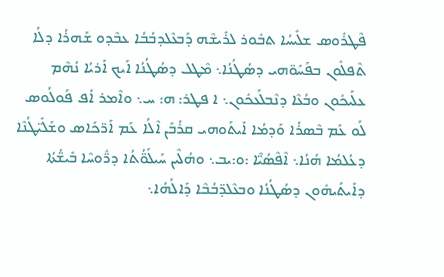ܦܶܛܪܽܘܣ ܫܠܺܝܚܳܐ ܬܒܽܘܪ ܠܪܺܝܫܶܗ ܕܰܒܥܶܠܕܒܳܒܳܐ ܥܒܶܕܘ ܫܰܗܪܳܐ ܕܠܳܐ ܬܶܦܠܽܘܢ ܒܦܰܚܰܘ̈ܗܝ ܕܣܳܛܳܢܳܐ܆ ܡܶܛܠ ܕܣܳܛܳܢܳܐ ܐܰܝܟ ܐܰܪܝܳܐ ܢܳܗܶܡ ܥܠܰܝܟܽܘܢ ܘܒܳܥܶܐ ܕܢܶܒܠܰܥܟܽܘܢ܆ ܐ ܦܛܪ: ܗ: ܚ܆ ܘܐܶܡܪ ܐܳܦ ܦܰܘܠܳܘܣ ܠܰܘ ܥܰܡ ܒܶܣܪܳܐ ܘܰܕܡܳܐ ܐܺܝܬܰܘܗܝ ܩܪܳܒܰܢ ܐܶܠܳܐ ܥܰܡ ܐܰܪ̈ܟܰܐܣ ܘܫܰܠܺܝ̈ܛܳܢܶܐ ܕܥܳܠܡܳܐ ܗܳܢܳܐ܆ ܐܶܦܶܣܳܝ̈ܶܐ :ܘ:ܝܒ܆ ܘܗܳܠܶܝܢ ܚܰܝܠܰܘ̈ܳܬܳܐ ܕܪ̈ܽܘܚܶܐ ܒܺܝܫ̈ܳܬܳܐ ܕܐܺܝܬܰܝܗܽܘܢ ܕܣܳܛܳܢܳܐ ܘܒܥܶܠܕ̈ܒܳܒܶܐ ܕܰܐܠܳܗܳܐ܆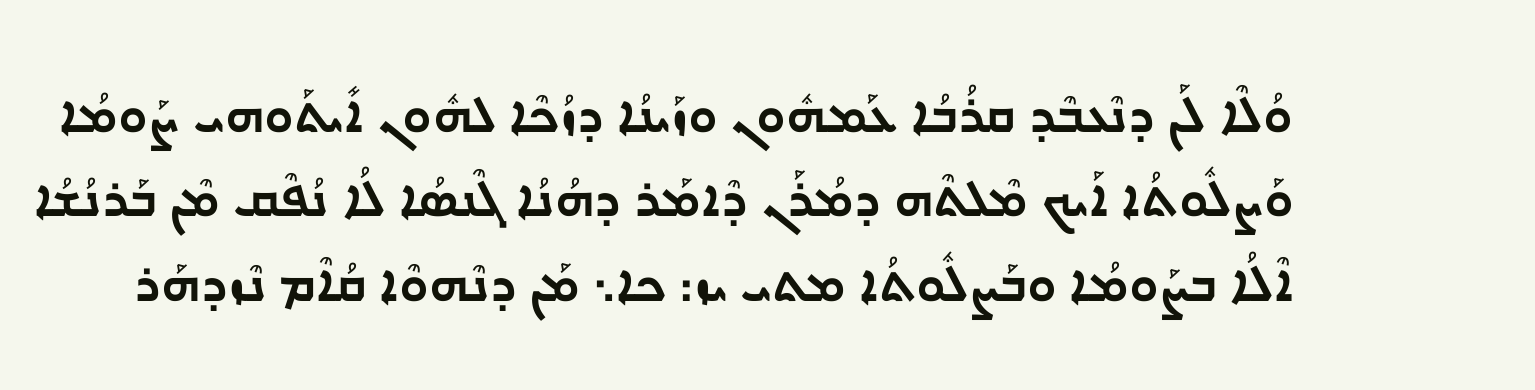ܘܳܠܶܐ ܠܰܢ ܕܢܶܥܒܶܕ ܩܪܳܒܳܐ ܥܰܡܗܽܘܢ ܘܙܰܝܢܳܐ ܕܙܳܟܶܐ ܠܗܽܘܢ ܐܺܝܬܰܘܗܝ ܨܰܘܡܳܐ ܘܰܨܠܽܘܬܳܐ ܐܰܝܟ ܡܶܠܬܶܗ ܕܡܳܪܰܢ ܕܶܐܡܰܪ ܕܗܳܢܳܐ ܓܶܢܣܳܐ ܠܳܐ ܢܳܦܶܩ ܡܶܢ ܒܰܪܢܳܫܳܐ ܐܶܠܳܐ ܒܨܰܘܡܳܐ ܘܒܰܨܠܽܘܬܳܐ ܡܬܝ ܝܙ: ܟܐ܆ ܡܰܢ ܕܢܶܗܘܶܐ ܩܳܐܶܡ ܢܶܙܕܗܰܪ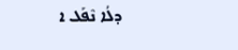ܕܠܳܐ ܢܶܦܰܠ ܐ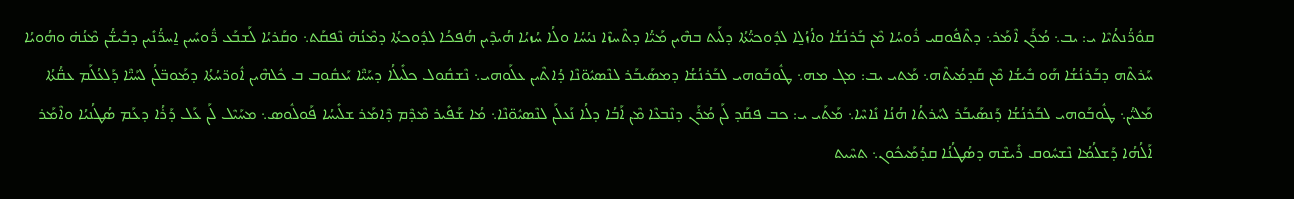ܩܘܽܪ̈ܳܢܬܳܝܶܐ ܝ: ܝܒ܆ ܡܳܪܰܢ ܐܶܡܰܪ܆ ܕܬܶܦܽܘܩܝ ܪܽܘܚܳܐ ܡܶܢ ܒܰܪܢܳܫܳܐ ܘܐܳܙܳܠ̱ܐ ܠܕܽܘܟܝ̈ܳܬܳܐ ܕܠܰܝܬ ܒܗܶܝܢ ܡܰܝ̈ܳܐ ܕܬܶܚܙܶܐ ܢܝܳܚܳܐ ܘܠܳܐ ܚܳܙܝܳܐ ܗܳܝܕܶܝܢ ܗܳܦܟܳܐ ܠܕܽܘܟܬܳܐ ܕܡܶܢܳܗ̇ ܢܶܦܩܰܬ܆ ܘܩܰܪܝܳܐ ܠܰܫܒܰܥ ܪ̈ܽܘܚܺܝܢ ܐ̱ܚܪ̈ܳܢܺܝܢ ܕܒܺܝܫ̈ܳܢ ܡܶܢܳܗ̇ ܘܗܳܘܝܳܐ ܚܰܪܬܶܗ ܕܒܰܪܢܳܫܳܐ ܗܰܘ ܒܺܝܫܳܐ ܡܶܢ ܩܰܕܡܳܝܬܶܗ܆ ܡܰܬܝ ܝܒ: ܡܓ ܡܗ܆ ܛܽܘܒܰܘܗܝ ܠܒܰܪܢܳܫܳܐ ܕܡܣܰܝܒܰܪ ܠܢܶܣܝܽܘ̈ܢܶܐ ܕܳܐܬܶܝܢ ܥܠܰܘܗܝ܆ ܢܶܫܩܽܘܠ ܟܠܺܝܠܳܐ ܕܚܰܝ̈ܶܐ ܝܰܥܩܽܘܒ ܒ ܟܽܠܗܶܝܢ ܐܽܘܪ̈ܚܳܬܳܐ ܕܡܰܘܒ̈ܠܳܢ ܠܚܰܝ̈ܶܐ ܕܰܠܥܳܠܰܡ ܥܩ̈ܳܬܳܐ ܡܰܠܝ̈ܳܢ܆ ܛܽܘܒܰܘܗܝ ܠܒܰܪܢܳܫܳܐ ܕܰܢܣܰܝܒܰܪ ܠܚܰܪܬܳܐ ܗܳܢܳܐ ܢܺܐܚܶܐ܆ ܡܰܬܰܝ ܝ: ܟܒ ܦܩܰܕ ܠܰܢ ܡܳܪܰܢ ܕܢܶܒܥܶܐ ܡܶܢ ܐܰܒܳܐ ܕܠܳܐ ܢܰܥܠܰܢ ܠܢܶܣܝܽܘ̈ܢܶܐ܆ ܡܳܐ ܫܰܦܺܝܪ ܡܶܕܶܡ ܕܶܐܡܰܪ ܫܠܺܝܚܳܐ ܦܰܘܠܽܘܣ܆ ܡܚܰܝܶܠ ܠܰܢ ܥܰܠ ܕܰܪܳܐ ܕܥܰܡ ܣܳܛܳܢܝܳܐ ܘܐܶܡܰܪ ܐܰܠܳܗܳܐ ܕܰܫܠܳܡܳܐ ܢܶܫܚܽܘܩ ܪܺܝܫܶܗ ܕܣܳܛܳܢܳܐ ܩܕܳܡܰܝܟܽܘܢ܆ ܬܚܶܝܬ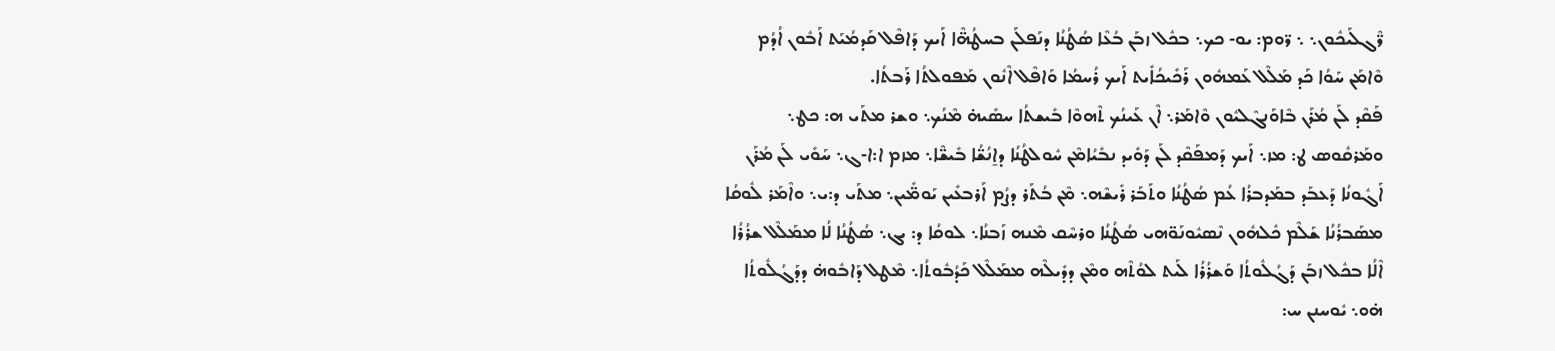ܪ̈ܶܓܠܰܝܟܽܘܢ܆ ܆ ܪ̈ܘܡ: ܝܘ- ܟܟ܆ ܒܟܽܠ ܙܒܰܢ ܒܳܥܶܐ ܣܳܛܳܢܳܐ ܕܢܰܦܠܰܢ ܒܚܛܳܗ̈ܶܐ ܐܰܝܟ ܕܰܐܦܶܠ ܩܰܕܡܳܝܰܬ ܐܰܒܽܘܢ ܐܳܕܳܡ ܘܶܐܡܰܢ ܚܰܘܳܐ ܟܰܕ ܡܰܠܶܠ ܥܰܡܗܽܘܢ ܪܰܟܺܝܟܳܐܺܝܬ ܐܰܝܟ ܪܳܚܡܳܐ ܘܰܐܦܶܠ ܐܶܢܽܘܢ ܡܰܦܘܠܬܳܐ ܪܰܒܬܳܐ.
ܦܰܩܶܕ ܠܰܢ ܡܳܪܰܢ ܒܶܐܘܰܢܓܶܠܝܽܘܢ ܘܶܐܡܰܪ܆ ܐܶܢ ܥܰܝܢܳܟ ܬܶܗܘܶܐ ܒܺܝܫܬܳܐ ܚܣܺܝܗ̇ ܡܶܢܳܟ܆ ܘܫܪ ܡܬܰܝ ܗ: ܟܛ܆ ܘܡܰܪܩܽܘܣ ܛ: ܡܙ܆ ܐܰܝܟ ܕܰܡܦܰܩܶܕ ܠܰܢ ܕܰܘܺܝܕ ܢܒܺܝܳܐܡܶܢ ܚܽܘܠܛܳܢܳܐ ܕܐ̱ܢܳܫ̈ܳܐ ܒܺܝܫ̈ܶܐ܆ ܡܙܡ ܐ:ܐ-ܓ܆ ܚܰܘܺܝ ܠܰܢ ܡܳܪܰܢ ܐܰܓܽܘܢܳܐ ܕܰܥܒܰܕ ܒܡܰܕܒܪܳܐ ܥܳܡ ܣܳܛܳܢܳܐ ܘܬܰܒܰܪ ܪܺܝܫܶܗ܆ ܡܶܢ ܒܳܬܰܪ ܕܨܳܡ ܐܰܪܒܥܺܝܢ ܝܰܘܡ̈ܺܝܢ܆ ܡܬܰܝ ܕ:ܝ܆ ܘܐܶܡܰܪ ܠܽܘܩܳܐ ܡܣܰܒܪܳܢܳܐ ܫܰܠܶܡ ܟܽܠܗܽܘܢ ܢܶܣܝܽܘܢܰܘ̈ܗܝ ܣܳܛܳܢܳܐ ܘܪܚܶܩ ܡܶܢܗ ܙܰܒܢܳܐ܆ ܠܘܩܳܐ ܕ: ܝܓ܆ ܣܳܛܳܢܳܐ ܠܳܐ ܡܡܰܠܶܠ ܫܪܳܪܳܐ ܐܶܠܳܐ ܒܟܽܠ ܙܒܰܢ ܕܰܓܳܠܽܘܬܳܐ ܘܰܫܪܳܪܳܐ ܠܰܝܬ ܠܘܳܬܶܗ ܘܡܶܢ ܕܕܺܝܠܶܗ ܡܡܰܠܶܠ ܟܰܕܳܒܽܘܬܳܐ܆ ܡܶܛܠ ܕܰܐܒܽܘܗ̇ ܕܕܰܓܳܠܽܘܬܳܐ ܗ̇ܘ܆ ܝܽܘܚܢܢ ܚ: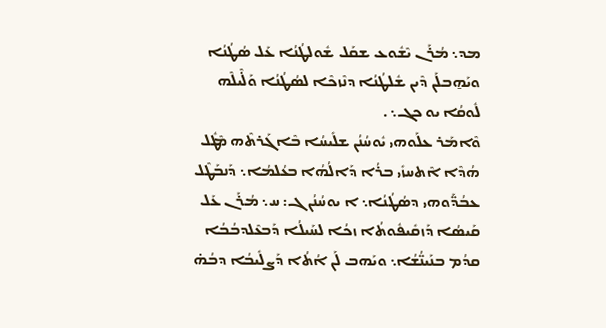ܡܕ܆ ܡܳܪܰܢ ܝܶܫܽܘܥ ܫܩܰܠ ܫܽܘܠܛܳܢܳܐ ܥܰܠ ܣܳܛܳܢܳܐ ܘܝܰܗ̱ܒܠܰܢ ܕܶܝܢ ܫܽܠܛܳܢܳܐ ܕܢܶܙܟܶܐ ܠܣܳܛܳܢܳܐ ܘܰܠ̇ܶܝܠܶܗ ܠܽܘܩܳܐ ܝܘ ܟܓ܆ .
ܘܶܐܡܰܪ ܥܠܰܘܗܝ ܝܽܘܚܳܢܳܢ ܫܠܺܝܚܳܐ ܒܶܐܓܰܪܬܶܗ ܡܶܛܽܠ ܗܳܕܶܐ ܐܶܬܚܙܺܝ ܒܪܳܐ ܕܰܐܠܳܗܳܐ ܒܥܳܠܡܳܐ܆ ܕܰܢܒܰܛܶܠ ܥܒܳܕ̈ܰܘܗܝ ܕܣܳܛܳܢܳܐ܆ ܐ ܝܘܚܳܢܳܢ ܓ: ܚ܆ ܡܳܪܰܢ ܥܰܠ ܩܰܝܣܳܐ ܕܰܙܩܺܝܦܽܘܬܳܐ ܙܟܳܐ ܠܚܰܝܠܳܐ ܕܰܒܥܶܠܕܒܳܒܳܐ ܩܕܳܡ ܒܢܰܝܢ̈ܳܫܳܐ܆ ܘܝܰܗܒ ܠܰܢ ܐܳܬܳܐ ܕܰܨܠܺܝܒܳܐ ܕܒܳܗ̇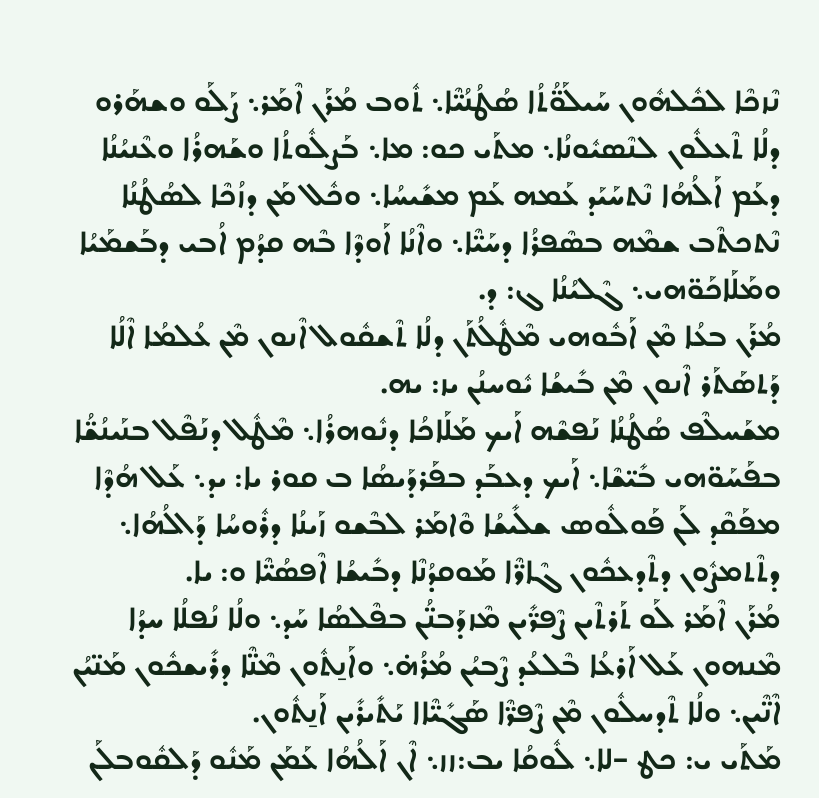ܢܶܙܟܶܐ ܠܟܽܠܗܽܘܢ ܚܰܝܠܰܘ̈ܳܬܳܐ ܣܳܛܳܢܳܝ̈ܶܐ܆ ܬܽܘܒ ܡܳܪܰܢ ܐܶܡܰܪ܆ ܨܰܠܰܘ ܘܫܗܰܪܘ ܕܠܳܐ ܬܶܥܠܽܘܢ ܠܢܶܣܝܽܘܢܳܐ܆ ܡܬܰܝ ܟܘ: ܡܐ܆ ܒܰܨܠܽܘܬܳܐ ܘܫܰܗܪܳܐ ܘܥܶܢܝܳܢܳܐ ܕܥܰܡ ܐܰܠܳܗܳܐ ܢܶܬܚܰܝܰܕ ܥܰܡܗ ܥܰܡ ܡܫܺܝܚܳܐ܆ ܘܟܽܠ ܡܰܢ ܕܙܳܟܶܐ ܠܣܳܛܳܢܳܐ ܢܶܬܟܬܶܒ ܫܡܶܗ ܒܣܶܦܪܳܐ ܕܚܰܝ̈ܶܐ܆ ܘܐܶܢܳܐ ܐܰܘܕܶܐ ܒܶܗ ܩܕܳܡ ܐܳܒܝ ܕܒܰܫܡܰܝܳܐ ܘܡܰܠܰܐܟܰܘ̈ܗܝ܆ ܓܶܠܝܳܢܳܐ ܓ: ܕ.
ܡܳܪܰܢ ܒܥܳܐ ܡܶܢ ܐܰܒܽܘܗܝ ܡܶܛܽܠܳܬܰܢ ܕܠܳܐ ܬܶܫܩܽܘܠ ܐܶܢܘܢ ܡܶܢ ܥܳܠܡܳܐ ܐܶܠܳܐ ܕܰܬܣܰܬܰܪ ܐܶܢܘܢ ܡܶܢ ܒܺܝܫܳܐ ܝܽܘܚܢܳܢ ܝܙ: ܝܗ.
ܡܫܰܚܠܶܦ ܣܳܛܳܢܳܐ ܢܰܦܫܶܗ ܐܰܝܟ ܡܰܠܰܐܟܳܐ ܕܢܽܘܗܪܳܐ܆ ܡܶܛܽܠ ܕܢܰܦܶܠ ܒܢܰܝܢܳܫ̈ܳܐ ܒܦܰܚܰܘ̈ܗܝ ܒܺܝ̈ܫܶܐ܆ ܐܰܝܟ ܕܥܒܰܕ ܒܦܰܪܕܰܝܣܳܐ ܒ ܩܘܪ ܝܐ: ܝܕ܆ ܥܰܠ ܗܳܕܶܐ ܡܦܰܩܶܕ ܠܰܢ ܦܰܘܠܽܘܣ ܫܠܺܝܫܳܐ ܘܶܐܡܰܪ ܠܒܶܫܘ ܙܰܝܢܳܐ ܕܪܽܘܚܳܐ ܕܰܐܠܳܗܳܐ܆ ܕܬܶܬܡܨܽܘܢ ܕܬܶܕܥܟܽܘܢ ܓܶܐܪ̈ܶܐ ܡܰܘܩܕܳܢܶܐ ܕܒܺܝܫܳܐ ܐܶܦܣܳܝ̈ܶܐ ܘ: ܝܐ.
ܡܳܪܰܢ ܐܶܡܰܪ ܠܰܘ ܬܰܪܬܶܝܢ ܨܶܦܪ̈ܺܝܢ ܡܶܙܕܰܒܢ̈ܳܢ ܒܦܶܠܣܳܐ ܚܰܕ܆ ܘܠܳܐ ܢܳܦܠܳܐ ܚܕܳܐ ܡܶܢܗܘܢ ܥܰܠ ܐܰܪܥܳܐ ܒܶܠܥܳܕ ܨܶܒܝܳܢ ܡܳܪܳܗ̇܆ ܘܐܰܢ̱ܬܽܘܢ ܡܶܢ̈ܶܐ ܕܪܺܝܫܟܽܘܢ ܡܰܢ̈ܝܳܢ ܐܶܢ̈ܶܝܢ܆ ܘܠܳܐ ܬܶܕܚܠܽܘܢ ܡܶܢ ܨܶܦܪ̈ܶܐ ܣܰܓܺܝ̈ܶܐܐ ܝܰܬܺܝܪܺܝܢ ܐܰܢ̱ܬܽܘܢ.
ܡܰܬܰܝ ܝ: ܟܛ –ܠܐ܆ ܠܽܘܩܳܐ ܝܒ:ܙܙ܆ ܐܶܢ ܐܰܠܳܗܳܐ ܥܰܡܰܢ ܡܰܢܽܘ ܕܰܠܩܽܘܒܠܰܢ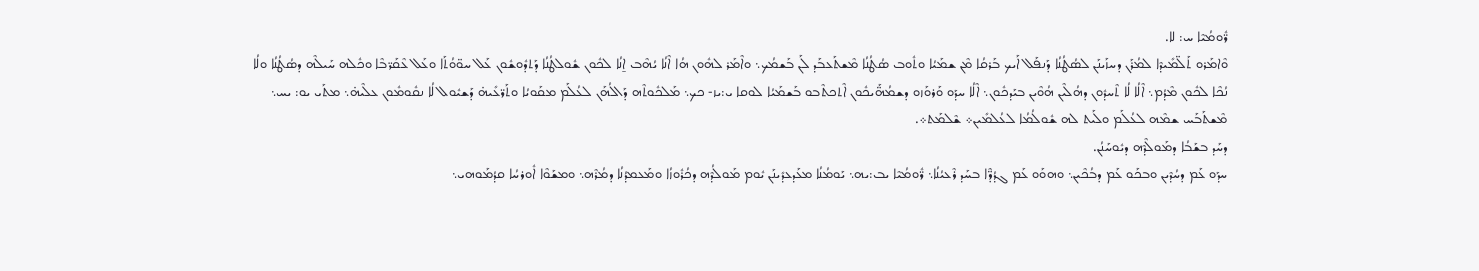ܪ̈ܽܘܡܳܝܶܐ ܚ: ܠܐ.
ܘܶܐܡܰܪܘ ܬܰܠ̈ܡܺܝܕܶܐ ܠܡܳܪܰܢ ܕܚܙܰܝܢܰܢ ܠܣܳܛܳܢܳܐ ܕܰܢܦܰܠ ܐܰܝܟ ܒܰܪܩܳܐ ܡܶܢ ܫܡܰܝܳܐ ܘܬܽܘܒ ܣܳܛܳܢܳܐ ܡܶܫܬܰܥܒܰܕ ܠܰܢ ܒܰܫܡܳܟ܆ ܘܐܶܡܰܪ ܠܗܽܘܢ ܗܳܐ ܐܶܢܳܐ ܝܳܗܶܒ ܐ̱ܢܳܐ ܠܟܽܘܢ ܫܽܘܠܛܳܢܳܐ ܕܰܬܕܽܘܫܽܘܢ ܥܰܠ ܚܘ̈ܘܳܬܰܐ ܘܥܰܠ ܥܶܩܰܪ̈ܒܶܐ ܘܟܽܠܗ ܚܰܝܠܶܗ ܕܣܳܛܳܢܳܐ ܘܠܳܐ ܢܳܟܶܐ ܠܟܽܘܢ ܡܶܕܳܡ܆ ܐܶܠܳܐ ܠܳܐ ܬܶܚܕܽܘܢ ܕܗܳܠܶܝܢ ܗܳܘܶܝܢ ܒܝܰܕܟܽܘܢ܆ ܐܶܠܳܐ ܚܕܰܘ ܘܰܪܘܰܙܘ ܕܫܡܳܗ̈ܰܝܟܽܘܢ ܐܶܬܟܬܶܒܘ ܒܰܫܡܰܝܳܐ ܠܘܩܐ ܝ:ܝܙ- ܟܟ܆ ܡܰܠܟܽܘܬܶܗ ܕܰܐܠܳܗܰܢ ܠܥܳܠܰܡ ܡܩܰܘܝܳܐ ܘܬܰܪ̈ܥܺܝܗ̇ ܕܰܫܝܽܘܠ ܠܳܐ ܢܩܽܘܡܽܘܢ ܥܠܶܝܗ̇܆ ܡܬܰܝ ܝܘ: ܝܚ܆ ܡܶܫܬܰܒܰܚ ܫܡܶܗ ܠܥܳܠܰܡ ܘܠܰܝܬ ܠܗ ܫܽܘܠܳܡܳܐ ܠܥܳܠܡܺܝܢ܀ ܫܶܠܡܰܬ܀.
ܕܚܰܕ ܒܫܰܒܳܐ ܕܡܰܘܠܶܕܶܗ ܕܝܽܘܚܰܢܳܢ.
ܚܕܰܘ ܥܰܡ ܕܚܳܕܶܝܢ ܘܒܟܰܘ ܥܰܡ ܕܒܳܟܶܝܢ܆ ܘܗܘܰܘ ܥܰܡ ܓܕܳܕ̈ܶܐ ܒܚܰܕ ܪܶܥܝܳܢܳܐ܆ ܪ̈ܽܘܡܳܝܶܐ ܝܒ:ܝܗ܆ ܝܰܘܡܳܢܳܐ ܡܥܰܕܥܕܺܝܢܰܢ ܝܽܘܡ ܡܰܘܠܳܕܶܗ ܕܟܳܪܽܘܙܳܐ ܘܡܰܥܡܕܳܢܳܐ ܕܡܳܪܶܗ܆ ܘܡܫܰܘܶܐ ܐܽܘܪܚܳܐ ܩܕܳܡܰܘܗܝ܆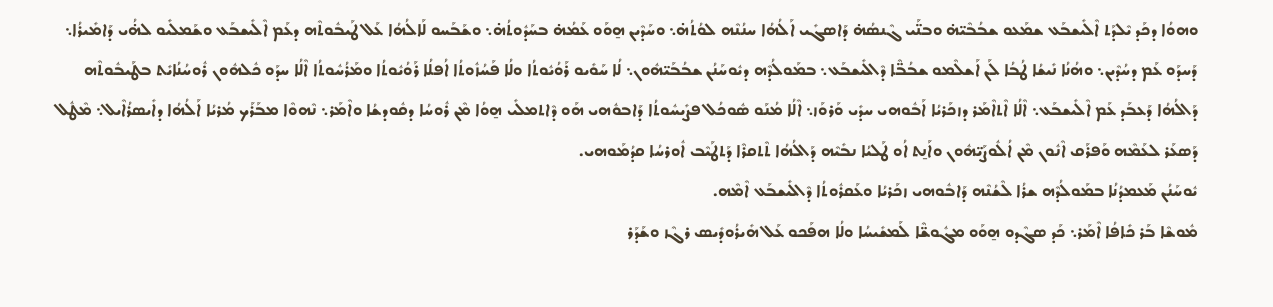ܘܗܘܳܐ ܕܟܰܕ ܝܶܠܕܰܬ ܐܶܠܺܝܫܒܰܥ ܫܡܰܥܘ ܫܒܳܒܶܝ̈ܗ̇ ܘܒܢ̈ܰܝ ܓܶܢܣܳܗ̇ ܕܰܐܣܓܺܝ ܐܰܠܳܗܳܐ ܚܢܳܢܶܗ ܠܘܳܬܳܗ̇܆ ܘܚܰܕܶܝܢ ܗ̱ܘܰܘ ܥܰܡܳܗ̇ ܒܚܰܕܽܘܬܳܗ̇܆ ܘܫܰܒܰܚܘ ܠܰܐܠܳܗܳܐ ܥܰܠ ܛܰܝܒܽܘܬܶܗ ܕܥܰܡ ܐܶܠܺܝܫܒܰܥ ܘܫܰܡܠܺܝܘ ܠܗ̇ܳܝ ܕܰܐܡܺܝܪܳܐ܆ ܕܰܚܕܰܘ ܥܰܡ ܕܚܳܕܶܝܢ܆ ܘܗܳܢܳܐ ܢܺܝܫܳܐ ܛܳܒܳܐ ܠܰܢ ܐܰܫܠܶܡܘ ܫܒܳܒ̈ܶܐ ܕܶܐܠܺܝܫܒܰܥ܆ ܒܡܰܘܠܳܕܶܗ ܕܝܽܘܚܰܢܳܢ ܫܒܳܒܰܝ̈ܗܽܘܢ܆ ܠܳܐ ܚܰܘܺܝܘ ܪܰܘܳܝܽܘܬܳܐ ܘܠܳܐ ܦܰܚܳܙܽܘܬܳܐ ܐܳܦܠܳܐ ܪܰܘܳܝܽܘܬܳܐ ܘܡܰܪܳܚܽܘܬܳܐ ܐܶܠܳܐ ܚܕܰܘ ܟܽܠܗܽܘܢ ܪܽܘܚܳܢܳܐܝܺܬ ܒܛܰܝܒܽܘܬܶܗ ܕܰܐܠܳܗܳܐ ܕܰܥܒܰܕ ܥܰܡ ܐܶܠܺܝܫܒܰܥ܆ ܐܶܠܳܐ ܐܶܬܐܶܡܰܪ ܕܙܟܰܪܝܳܐ ܐܰܒܽܘܗܝ ܚܕܺܝ ܘܰܪܘܰܙ܆ ܐܶܠܳܐ ܡܳܢܰܘ ܣܽܘܟܳܠ ܦܨܺܝܚܽܘܬܳܐ ܕܰܐܒܘܽܗܝ ܗܰܘ ܕܶܐܬܡܠܺܝ ܗ̱ܘܳܐ ܡܶܢ ܪܽܘܚܳܐ ܕܩܽܘܕܫܳܐ ܘܐܶܡܰܪ܆ ܢܶܗܘܶܐ ܡܒܰܪܰܟ ܡܳܪܝܳܐ ܐܰܠܳܗܳܐ ܕܐܺܝܣܪܳܐܶܝܠ܆ ܡܶܛܽܠ ܕܰܣܥܰܪ ܠܥܰܡܶܗ ܘܰܦܪܰܩ ܐܶܢܽܘܢ ܡܶܢ ܐܳܠܽܘܨܰܝ̈ܗܽܘܢ ܘܐܰܢ̱ܬ ܐܳܘ ܛܰܠܝܳܐ ܢܒܺܝܶܗ ܕܰܐܠܳܗܳܐ ܬܶܬܩܪܶܐ ܕܰܬܛܰܝܶܒ ܐܽܘܪܚܳܐ ܩܕܳܡܰܘܗܝ.
ܝܽܘܚܰܢܳܢ ܡܰܥܡܕܳܢܳܐ ܒܡܰܘܠܳܕܶܗ ܫܪܳܐ ܠܶܫܳܢܶܗ ܕܰܐܒܽܘܗܝ ܙܟܰܪܝܳܐ ܘܥܰܩܪܽܘܬܳܐ ܕܶܐܠܺܝܫܒܰܥ ܐܶܡܶܗ.
ܡܽܘܫܶܐ ܒܰܪ ܟܺܐܦܳܐ ܐܶܡܰܪ܆ ܟܰܕ ܣܓܶܕܘ ܗ̱ܘܰܘ ܡܓܽܘܫ̈ܶܐ ܠܰܡܫܺܝܚܳܐ ܘܠܳܐ ܗܦܰܟܘ ܥܰܠ ܗܺܝܪܳܘܕܺܝܣ ܪܓܶܙ ܘܫܰܕܰܪ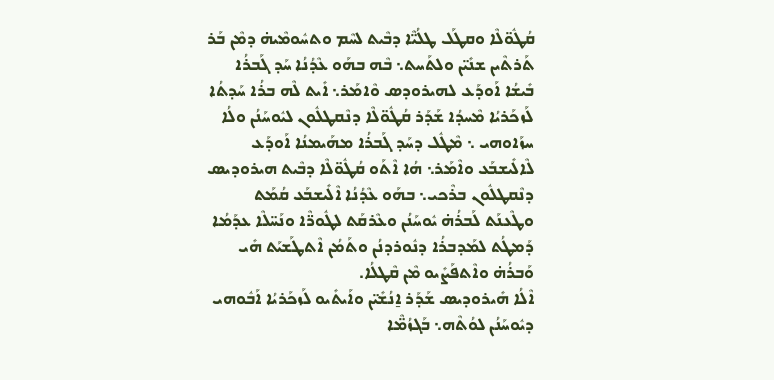ܩܳܛܽܘ̈ܠܶܐ ܘܩܛܰܠ ܛܠܳܝ̈ܶܐ ܕܒܶܝܬ ܠܚܶܡ ܘܬܚܽܘܡܶܝܗ̇ ܕܡܶܢ ܒܰܪ ܬܰܪܬܶܝܢ ܫܢܺܝ̈ܢ ܘܠܬܰܚܬ܆ ܒܶܗ ܒܗܰܘ ܥܶܕܳܢܳܐ ܚܰܕ ܓܰܒܪܳܐ ܒܺܝܫܳܐ ܐܰܘܕܰܥ ܠܗܝܪܘܕܣ ܘܶܐܡܰܪ܆ ܐܺܝܬ ܠܶܗ ܒܪܳܐ ܚܰܕܬܳܐ ܠܰܙܟܰܪܝܳܐ ܡܶܚܕܳܐ ܫܰܕܰܪ ܩܳܛܽܘ̈ܠܶܐ ܕܢܶܩܛܠܽܘܢ ܠܝܽܘܚܰܢܳܢ ܘܠܳܐ ܚܙܰܐܘܗܝ ܆ ܡܶܛܽܠ ܕܚܰܕ ܓܰܒܪܳܐ ܡܗܰܝܡܢܳܐ ܐܰܘܕܰܥ ܠܶܐܠܺܝܫܒܰܥ ܘܐܶܡܰܪ܆ ܗܳܐ ܐܶܬܰܘ ܩܳܛܽܘ̈ܠܶܐ ܕܒܶܝܬ ܗܝܪܘܕܝܣ ܕܢܶܩܛܠܽܘܢ ܒܪܶܟܝ܆ ܒܗܰܘ ܥܶܕܳܢܳܐ ܐܶܠܺܝܫܒܰܥ ܩܳܡܰܬ ܘܛܶܥܢܰܬ ܠܰܒܪܳܗ̇ ܝܽܘܚܰܢܳܢ ܘܥܶܪܩܰܬ ܠܛܽܘܪ̈ܶܐ ܘܢܰܚ̈ܠܶܐ ܥܕܰܡܳܐ ܕܰܡܛܳܬ ܠܡܰܕܒܪܳܐ ܕܢܽܘܪܕܢܳܢ ܘܬܰܡܳܢ ܐܶܬܛܰܫܝܰܬ ܗܺܝ ܘܰܒܪܳܗ̇ ܘܐܶܬܦܰܨܺܝܘ ܡܶܢ ܩܶܛܠܳܐ.
ܐܶܠܳܐ ܗܺܝܪܘܕܝܣ ܫܰܕܰܪ ܐ̱ܢܳܫܺܝ̈ܢ ܘܐܰܝܬܺܝܘ ܠܰܙܟܰܪܝܳܐ ܐܰܒܽܘܗܝ ܕܝܽܘܚܰܢܳܢ ܠܘܳܬܶܗ܆ ܒܰܓܙܳܡ̈ܶܐ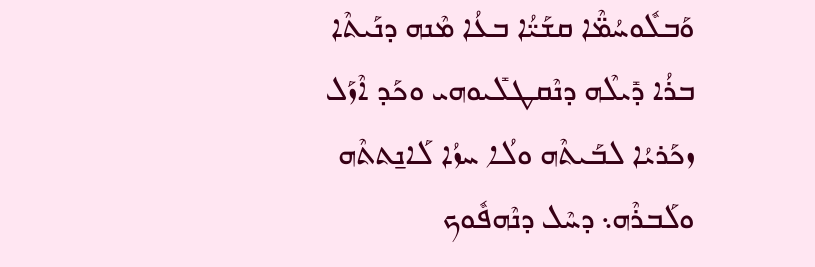ܘܰܒܠܽܘܚܳܡ̈ܶܐ ܩܫܰܝ̈ܳܐ ܒܥܳܐ ܡܶܢܗ ܕܢܰܝܬܶܐ ܒܪܳܐ ܕܺܝܠܶܗ ܕܢܶܩܛܠܺܝܘܗܝ ܘܟܰܕ ܐܶܙܰܠ ܙܟܰܪܝܳܐ ܠܒܰܝܬܶܗ ܘܠܳܐ ܚܙܳܐ ܠܰܐܢ̱ܬܬܶܗ ܘܠܰܒܪܶܗ܆ ܕܚܶܠ ܕܢܶܗܦܽܘܟ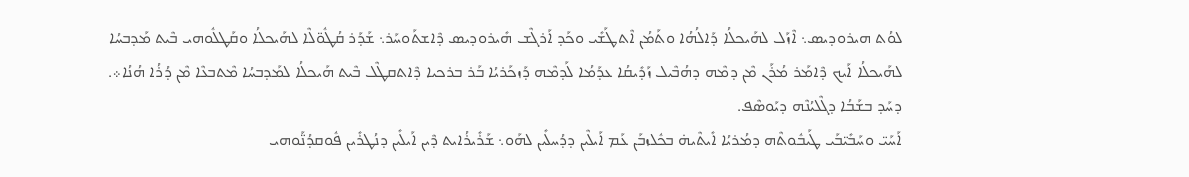ܠܘܳܬ ܗܝܪܘܕܝܣ܆ ܐܶܙܰܠ ܠܗܰܝܟܠܳܐ ܕܰܐܠܳܗܳܐ ܘܬܰܡܳܢ ܐܶܬܛܰܫܺܝ ܘܟܰܕ ܐܰܪܓܶܫ ܗܺܝܪܘܕܝܣ ܕܶܐܫܬܰܘܚܰܪ܆ ܫܰܕܰܪ ܩܳܛܽܘ̈ܠܶܐ ܠܗܰܝܟܠܳܐ ܘܩܰܛܠܽܘܗܝ ܒܶܝܬ ܡܰܕܒܚܳܐ ܠܗܰܝܟܠܳܐ ܐܰܝܟ ܕܶܐܡܰܪ ܡܳܪܰܢ ܡܶܢ ܕܡܶܗ ܕܗܳܒܶܝܠ ܙܰܕܺܝܩܳܐ ܥܕܰܡܳܐ ܠܰܕܡܶܗ ܕܰܙܟܰܪܝܳܐ ܒܰܪ ܒܪܟܝܐ ܕܶܐܬܩܛܶܠ ܒܶܝܬ ܗܰܝܟܠܳܐ ܠܡܰܕܒܚܳܐ ܡܶܬܒܥܶܐ ܡܶܢ ܕܳܪܳܐ ܗܳܢܳܐ܀.
ܕܚܰܕ ܒܫܰܒܳܐ ܕܓܶܠܝܳܢܶܗ ܕܝܰܘܣܶܦ.
ܐܰܚܰܝ̈ ܘܚܰܒܺܝ̈ܒܰܝ ܛܰܝܒܽܘܬܶܗ ܕܡܳܪܝܳܐ ܐܺܝܬܶܝܗ̇ ܒܟܽܠܙܒܰܢ ܥܰܡ ܐܰܝܠܶܝܢ ܕܕܳܚܠܺܝܢ ܠܗܰܘ܆ ܫܰܪܺܝܪܳܐܝܬ ܕܶܝܢ ܐܰܝܠܺܝܢ ܕܢܳܛܪܺܝܢ ܦܽܘܩܕܳܢ̈ܰܘܗܝ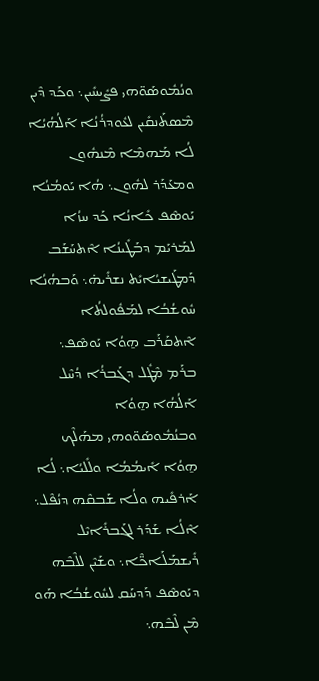ܘܢܳܡܽܘܣܰܘ̈ܗܝ ܦܨܺܝܚܺܝܢ܆ ܘܟܰܕ ܕܶܝܢ ܡܶܣܬܰܢܩܺܝܢ ܠܥܽܘܕܪܳܢܳܐ ܐܰܠܳܗܳܝܳܐ ܠܳܐ ܡܰܗܡܶܐ ܡܶܢܗܽܘܢ ܘܡܥܰܕܰܪ ܠܗܽܘܢ܆ ܗܳܐ ܝܰܘܡܳܢܳܐ ܝܰܘܣܶܦ ܟܺܐܢܳܐ ܟܰܕ ܚܙܳܐ ܠܡܰܪܝܰܡ ܕܒܰܛܺܝܢܳܐ ܐܶܬܚܰܫܰܒ ܕܰܡܛܰܝܫܝܳܐܝܺܬ ܢܫܪܺܝܗ̇܆ ܘܰܒܗܳܢܳܐ ܚܽܘܫܳܒܳܐ ܠܡܰܦܽܘܠܬܳܐ ܐܶܬܩܰܪܰܒ ܗ̱ܘܳܐ ܝܰܘܣܶܦ܆ ܒܪܰܡ ܡܶܛܽܠ ܕܓܰܒܪܳܐ ܕܳܚܶܠ ܐܰܠܳܗܳܐ ܗ̱ܘܳܐ ܘܒܢܳܡܽܘܣܰܘ̈ܘܗܝ ܡܗܰܠܶܟ ܗ̱ܘܳܐ ܐܺܝܡܳܡܳܐ ܘܠܺܠܝܳܐ܆ ܠܳܐ ܐܰܪܦܺܝܗ ܘܠܳܐ ܫܰܒܩܶܗ ܕܢܳܦܶܠ܆ ܐܶܠܳܐ ܫܰܕܰܪ ܠܓܰܒܪܺܐܝܶܠ ܪܺܝܫܡܰܠܰܐܟ̈ܶܐ܆ ܘܫܰܝܶܢ ܠܠܶܒܶܗ ܕܝܰܘܣܶܦ ܕܰܕܚܰܩ ܠܚܽܘܫܳܒܳܐ ܗܰܘ ܡܶܢ ܠܶܒܶܗ܆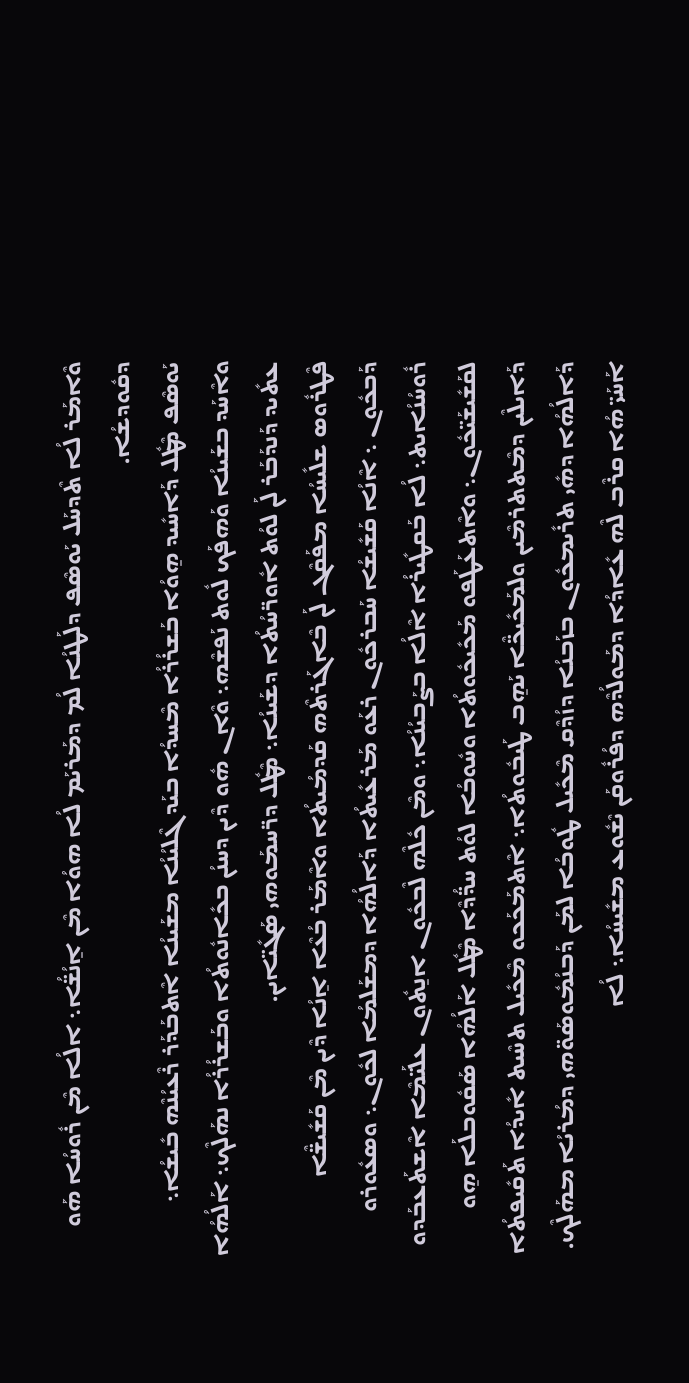ܘܶܐܡܰܪ ܠܳܐ ܬܶܕܚܰܠ ܝܰܘܣܶܦ ܕܠܰܛܢܳܐ ܠܳܡ ܕܡܰܪܝܰܡ ܠܳܐ ܗܘܳܐ ܡܶܢ ܐ̱ܢܳܫ̈ܳܐ܆ ܐܠܳܐ ܡܶܢ ܪܽܘܚܳܐ ܗܰܘ ܕܩܽܘܕܫܳܐ.
ܝܰܘܣܶܦ ܡܶܛܽܠ ܕܰܐܚܺܝܕ ܗ̱ܘܳܐ ܒܰܫܪܳܪܳܐ ܡܶܚܕܳܐ ܒܝܰܕ ܓܶܠܝܳܢܳܐ ܡܫܰܝܢܳܐ ܐܶܬܒܰܕܰܪ ܪܶܥܝܳܢܶܗ ܒܺܝܫܳܐ܆ ܘܐܶܚܰܕ ܒܫܰܝܢܳܐ ܘܰܗܦܰܟ ܠܽܘܬ ܢܰܦܫܶܗ܆ ܘܶܐܢ ܗܽܘ ܕܶܝܢ ܕܚܢܳܢ ܒܟܺܐܢܽܘܬܳܐ ܘܒܰܫܪܳܪܳܐ ܢܗܰܠܶܟ܆ ܐܰܠܳܗܳܐ ܥܬܺܝܕ ܕܰܢܕܰܒܰܪ ܠܰܢ ܠܘܳܬ ܐܽܘܪ̈ܚܳܬܳܐ ܕܫܰܝܢܳܐ܆ ܡܶܛܽܠ ܕܪ̈ܚܡܰܘܗܝ ܣܰܓܺܝ̈ܐܝܢ.
ܦܶܛܪܽܘܣ ܫܠܺܝܚܳܐ ܡܦܰܩܶܓ ܠܰܢ ܒܶܐܓܰܪܬܶܗ ܩܰܕܡܳܝܬܳܐ ܘܐܶܡܰܪ ܒܳܥܶܐ ܐ̱ܢܳܐ ܕܶܝܢ ܡܶܢ ܩܰܫܺܝܫ̈ܶܐ ܕܰܒܟܽܘܢ ܆ ܐܶܢܳܐ ܩܰܫܺܝܫܳܐ ܚܰܒܪܟܽܘܢ ܪܥܰܘ ܡܰܪܥܺܝܬܳܐ ܕܰܐܠܳܗܳܐ ܕܡܫܰܠܡܳܐ ܠܟܽܘܢ܆ ܘܣܥܽܘܪܘ ܪܽܘܚܳܢܳܐܝܬ܆ ܠܳܐ ܒܰܩܛܺܝܪܳܐ ܐܶܠܳܐ ܒܨܰܒܝܳܢܳܐ܆ ܘܡܶܢ ܟܽܠܶܗ ܠܶܒܟܽܘܢ ܐܢ̱ܬܽܘܢ ܥܠܰܝ̈ܡܶܐ ܐܶܫܬܰܥܒܰܕܘ ܠܩܰܫܺܝܫܰܝ̈ܟܽܘܢ܆ ܘܐܶܬܥܰܛܰܦܘ ܡܰܟܺܝܟܽܘܬܳܐ ܘܚܽܘܒܳܐ ܠܘܳܬ ܚܕ̈ܳܕܶܐ ܡܶܛܽܠ ܐܰܠܳܗܳܐ ܣܰܩܽܘܒܠܰܐ ܗ̱ܘ ܕܰܐܝܠܶܝܢ ܕܡܶܬܬܪܡܶܝܢ ܘܠܡܰܟܺܝܟ̈ܶܐ ܝܰܗ̱ܒ ܛܰܝܒܽܘܬܳܐ܆ ܐܶܬܡܰܟܰܟܘ ܡܶܟܺܝܠ ܬܚܶܝܬ ܐܺܝܕܳܐ ܬܰܩܺܝܦܬܳܐ ܕܰܐܠܳܗܳܐ ܕܗܺܝ ܬܪܺܝܡܟܽܘܢ ܒܙܰܒܢܳܐ ܕܙܳܕܶܩ ܡܶܟܺܝܠ ܛܽܘܒܳܐ ܠܡܰܢ ܕܰܒܢܳܡܽܘܣܰܘ̈ܗܝ ܕܡܳܪܝܳܐ ܡܗܰܠܶܟ.
ܐܰܚܰܝ̈ ܗܳܐ ܩܪܶܒ ܠܶܗ ܥܺܐܕܳܐ ܕܡܰܘܠܳܕܶܗ ܕܦܳܪܽܘܩܰܢ ܝܶܫܽܘܥ ܡܫܺܝܚܳܐ܆ ܠܳܐ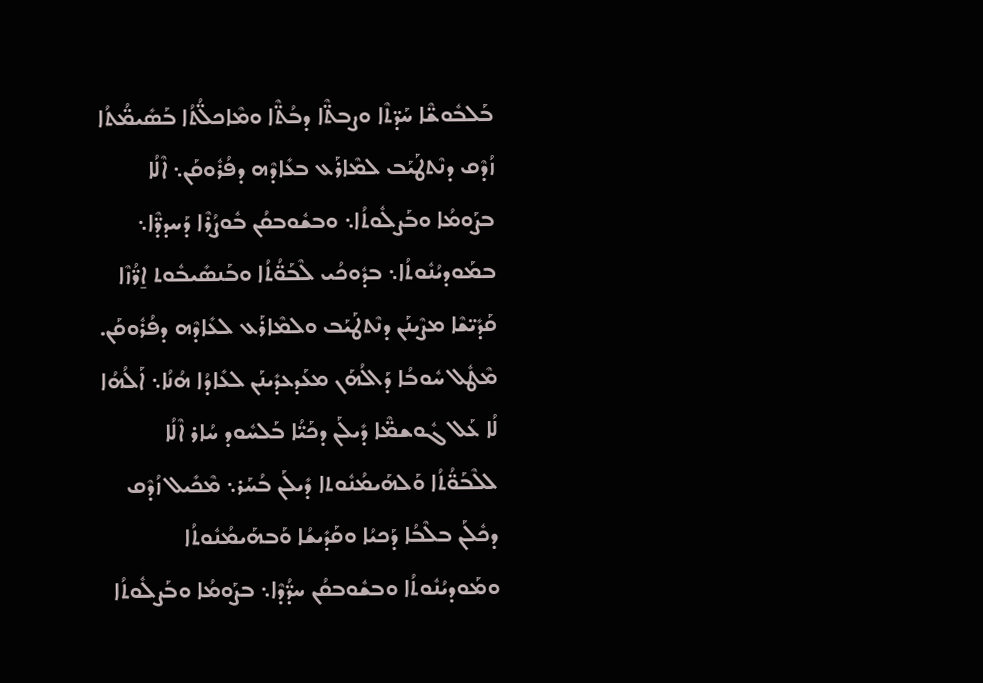ܒܰܠܒܽܘܫ̈ܶܐ ܚܰܕ̈ܬܶܐ ܘܨܒܬ̈ܶܐ ܕܒܳܬ̈ܶܐ ܘܡܶܐܟܠ̈ܳܬܳܐ ܒܰܣܺܝܡ̈ܳܬܳܐ ܙܳܕܶܩ ܕܢܶܬܛܰܝܰܒ ܠܡܶܐܪܰܥ ܒܥܺܐܕܶܗ ܕܦܳܪܽܘܩܰܢ܆ ܐܶܠܳܐ ܒܨܰܘܡܳܐ ܘܒܰܨܠܽܘܬܳܐ܆ ܘܒܫܽܘܒܩܳܢ ܒܽܘܨܳܪܶܐ ܕܰܚܕܕ̈ܶܐ܆ ܒܡܰܘܕܝܳܢܽܘܬܳܐ܆ ܒܕܽܘܟܳܝ ܠܶܒܰܘ̈ܳܬܳܐ ܘܒܰܢܣܺܝܒܽܘܬ ܐ̱ܪ̈ܳܙܶܐ ܩܰܕܺܝ̈ܫܶܐ ܡܨܶܝܢܰܢ ܕܢܶܬܛܰܝܰܒ ܘܠܡܶܐܪܰܥ ܠܥܺܐܕܶܗ ܕܦܳܪܽܘܩܰܢ.
ܡܶܛܽܠ ܚܽܘܒܳܐ ܕܰܐܠܳܗܰܢ ܡܥܰܕܥܕܺܝܢܰܢ ܠܥܺܐܕܳܐ ܗܳܢܳܐ܆ ܐܰܠܳܗܳܐ ܠܳܐ ܥܰܠ ܓܽܘܫܡ̈ܶܐ ܕܺܝܠܰܢ ܕܟܰܝ̈ܳܐ ܒܰܠܚܽܘܕ ܚܳܐܪ ܐܶܠܳܐ ܠܠܶܒܰܘ̈ܳܬܳܐ ܘܰܠܗܰܝܡܳܢܽܘܬܐ ܕܺܝܠܰܢ ܒܳܚܰܪ܆ ܡܶܟܺܝܠ ܙܳܕܶܩ ܕܟܽܠܰܢ ܒܠܶܒܳܐ ܕܰܟܝܳܐ ܘܩܰܕܺܝܫܳܐ ܘܰܒܗܰܝܡܳܢܽܘܬܳܐ ܘܡܰܘܕܝܳܢܽܘܬܳܐ ܘܒܫܽܘܒܩܳܢ ܚܕ̈ܳܕܶܐ܆ ܒܨܰܘܡܳܐ ܘܒܰܨܠܽܘܬܳܐ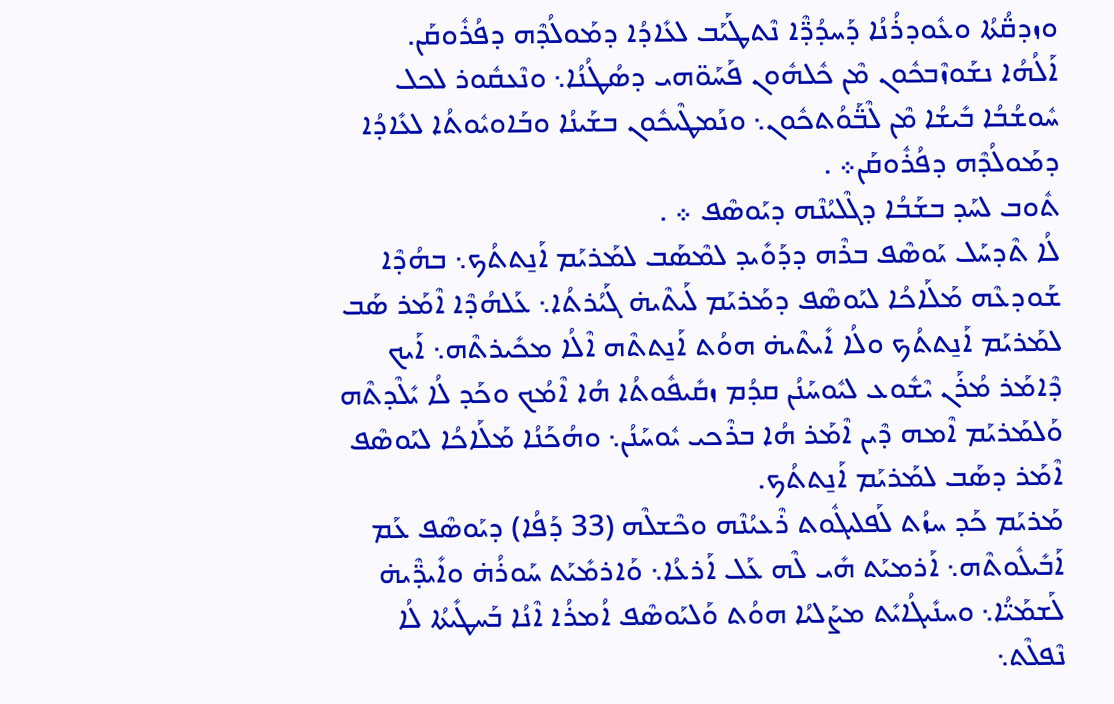ܘܙܕܩ̈ܳܬܳܐ ܘܥܽܘܕܪܳܢܳܐ ܕܰܚܕܳܕ̈ܶܐ ܢܶܬܛܰܝܰܒ ܠܥܺܐܕܳܐ ܕܡܰܘܠܳܕܶܗ ܕܦܳܪܽܘܩܰܢ.
ܐܰܠܳܗܳܐ ܢܫܰܘܙܶܒܟܽܘܢ ܡܶܢ ܟܽܠܗܽܘܢ ܦܰܚܰܘ̈ܗܝ ܕܣܳܛܳܢܳܐ܆ ܘܢܶܥܩܽܘܪ ܠܟܠ ܚܽܘܫܳܒܳܐ ܒܺܝܫܳܐ ܡܶܢ ܠܶܒ̈ܰܘܳܬܟܽܘܢ܆ ܘܢܰܡܛܶܝܟܽܘܢ ܒܫܰܝܢܳܐ ܘܒܰܐܘܝܽܘܬܳܐ ܠܥܺܐܕܳܐ ܕܡܰܘܠܳܕܶܗ ܕܦܳܪܽܘܩܰܢ܀ .
ܬܽܘܒ ܠܚܰܕ ܒܫܰܒܳܐ ܕܓܶܠܝܳܢܶܗ ܕܝܰܘܣܶܦ ܀ .
ܠܳܐ ܬܶܕܚܰܠ ܝܰܘܣܶܦ ܒܪܶܗ ܕܕܰܘܺܝܕ ܠܡܶܣܰܒ ܠܡܰܪܝܰܡ ܐܰܢ̱ܬܬܳܟ܆ ܒܗܳܕܶܐ ܫܰܘܕܥܶܗ ܡܰܠܰܐܟܳܐ ܠܝܰܘܣܶܦ ܕܡܰܪܝܰܡ ܠܰܝܬܶܝܗ̇ ܓܰܝܳܪܬܳܐ܆ ܥܰܠܗܳܕܶܐ ܐܶܡܰܪ ܣܰܒ ܠܡܰܪܝܰܡ ܐܰܢ̱ܬܬܳܟ ܘܠܳܐ ܐܺܝܬܶܝܗ̇ ܗܘܳܬ ܐܰܢ̱ܬܬܶܗ ܐܶܠܳܐ ܡܟܺܝܪܬܶܗ܆ ܐܰܝܟ ܕܶܐܡܰܪ ܡܳܪܰܢ ܝܶܫܽܘܥ ܠܝܽܘܚܰܢܳܢ ܩܕܳܡ ܙܩܺܝܦܽܘܬܳܐ ܗܳܐ ܐܶܡܳܟ ܘܟܰܕ ܠܳܐ ܝܺܠܶܕܬܶܗ ܘܰܠܡܰܪܝܰܡ ܐܶܡܗ ܕܶܝܢ ܐܶܡܰܪ ܗܳܐ ܒܪܶܟܝ ܝܽܘܚܰܢܳܢ܆ ܘܗܳܟܰܢܳܐ ܡܰܠܰܐܟܳܐ ܠܝܰܘܣܶܦ ܐܶܡܰܪ ܕܣܰܒ ܠܡܰܪܝܰܡ ܐܰܢ̱ܬܬܳܟ.
ܡܰܪܝܰܡ ܟܰܕ ܚܙܳܬ ܠܰܦܠܝܓܽܘܬ ܪܶܥܝܳܢܶܗ ܘܟܶܫܠܶܗ (33 ܕܰܦܳܐ) ܕܝܰܘܣܶܦ ܥܰܡ ܐܰܒܺܝܠܽܘܬܶܗ܆ ܐܰܪܡܝܰܬ ܗܺܝ ܠܶܗ ܥܰܠ ܐܰܪܥܳܐ܆ ܘܰܐܪܡܺܝܰܬ ܚܰܘܪܳܗ̇ ܘܐܺܝܕ̈ܶܝܗ̇ ܠܰܫܡܰܝ̈ܳܐ܆ ܘܚܢܺܝܓܳܐܝܺܬ ܡܨܰܠܝܳܐ ܗܘܳܬ ܘܰܠܝܰܘܣܶܦ ܐܳܡܪܳܐ ܐܶܢܳܐ ܒܰܚܛܺܝܬܳܐ ܠܳܐ ܢܶܦܠܶܬ܆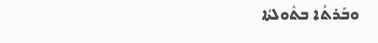ܘܒܰܪܬܳܐ ܒܬܽܘܠܬܳܐ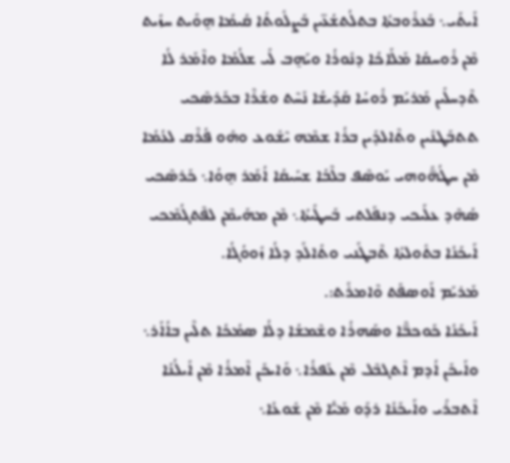ܐܺܝܬܰܝ܆ ܒܰܥܪܽܘܒܬܳܐ ܒܬܠܳܬܫܳܥ̈ܝܢ ܒܰܨܠܽܘܬܳܐ ܩܳܝܡܳܐ ܗ̱ܘܺܝܬ ܚܙܺܝܬ ܡܶܢ ܪܽܘܚܩܳܐ ܡܰܠܰܐܟܳܐ ܕܢܽܘܪܳܐ ܘܝܰܗ̱ܒ ܠܺܝ ܫܠܳܡܳܐ ܘܐܶܡܰܪ ܠܳܐ ܬܶܕܚܠܺܝܢ ܡܰܪܝܰܡ ܪܽܘܚܳܐ ܩܰܕܺܝܫܳܐ ܢܰܚܶܬ ܘܫܳܪܶܐ ܒܟܰܪܣܶܟܝ ܬܬܒܰܛܢܺܝܢ ܘܬܶܐܠܕܺܝܢ ܒܪܳܐ ܫܡܶܗ ܝܶܫܽܘܥ ܘܗܽܘ ܦܳܪܶܩ ܠܥܳܡܳܐ ܡܶܢ ܚܛܳܗ̈ܰܘܗܝ ܝܰܘܣܶܦ ܒܠܶܒܳܐ ܫܚܺܝܩܳܐ ܐܳܡܰܪ ܗ̱ܘܳܐ܆ ܟܰܪܣܶܟܝ ܣܳܗܶܕ ܥܠܰܝܟܝ ܕܢܦܰܠܬܝ ܒܰܚܛܺܝܬܳܐ܆ ܡܶܢ ܡܗܰܝܡܶܢ ܠܦܶܬܓܳܡܶܟܝ ܐܰܝܟܰܢܳܐ ܒܬܽܘܠܬܳܐ ܬܶܒܛܰܢܝ ܘܬܺܐܠܰܕ ܕܠܳܐ ܙܽܘܘܳܓܳܐ.
ܡܰܪܝܰܡ ܐܰܘܣܦܰܬ ܘܶܐܡܪܰܬ:.
ܐܰܝܟܰܢܳܐ ܟܰܘܟܒ̈ܶܐ ܘܣܰܗܪܳܐ ܘܫܶܡܫܳܐ ܕܠܳܐ ܣܡܳܟܳܐ ܬܠܶܝܢ ܒܐܳܐܰܪ܆ ܘܐܰܝܟܰܢ ܐܳܕܡ ܐܶܬܓܒܶܠ ܡܶܢ ܥܰܦܪܳܐ܆ ܘܰܐܝܟܰܢ ܐܶܡܪܳܐ ܡܶܢ ܐܺܝܠܳܢܳܐ ܐܶܬܒܪܺܝ ܘܐܰܝܟܰܢܳܐ ܪܕܰܘ ܡܰܝ̈ܳܐ ܡܶܢ ܫܽܘܥܳܐ܆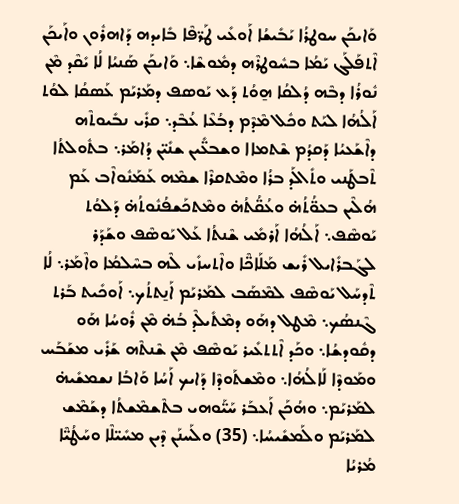ܘܰܐܝܟܰܢ ܚܘܛܪܳܐ ܝܰܒܺܝܫܳܐ ܐܰܘܥܺܝ ܛܰܪ̈ܦܶܐ ܒܺܐܝܕܗ ܕܰܐܗܪܽܘܢ ܘܐܰܝܟܰܢ ܐܶܬܦܰܠܰܓ ܝܰܡܳܐ ܒܚܽܘܛܪܶܗ ܕܡܽܘܫܶܐ܆ ܘܰܐܝܟܰܢ ܣܰܢܝܳܐ ܠܳܐ ܝܺܩܶܕ ܡܶܢ ܢܽܘܪܳܐ ܕܒܶܗ ܕܳܠܩܳܐ ܗ̱ܘܳܬ ܕܰܥ ܝܰܘܣܦ ܕܡܰܪܝܰܡ ܥܰܣܩܳܐ ܠܘܳܬ ܐܰܠܳܗܳܐ ܠܝܰܬ ܘܟܽܠ ܡܶܕܶܡ ܕܒܳܥܶܐ ܥܳܒܶܕ܆ ܩܪܺܝ ܢܒܺܝܘܬܶܗ ܕܐܶܫܰܥܝܳܐ ܕܰܩܕܳܡ ܫܶܬܡܐܐ ܘܫܒܥ̈ܺܝܢ ܫܢܺܝ̈ܢ ܕܳܐܡܰܪ܆ ܒܬܽܘܠܬܳܐ ܬܶܒܛܰܢܝ ܘܬܺܐܠܰܕ ܒܪܳܐ ܘܡܶܬܩܪܶܐ ܫܡܶܗ ܥܰܡܰܢܽܘܐܶܒ ܥܰܡ ܗܳܠܶܝܢ ܒܥܘ̈ܳܬܳܗ̇ ܘܥܳܩ̈ܳܬܳܗ̇ ܘܡܶܬܟܰܫܦܳܢܽܘܬܳܗ̇ ܕܰܠܘܳܬ ܝܰܘܣܶܦ܆ ܐܰܠܳܗܳܐ ܐܰܪܡܺܝ ܫܶܢܬܳܐ ܥܰܠ ܝܰܘܣܶܦ ܘܫܰܕܰܪ ܠܓܰܒܪܺܐܝܠ ܪܺܝܫ ܡܰܠܰܐܟ̈ܶܐ ܘܐܶܬܚܙܺܝ ܠܶܗ ܒܚܶܠܡܳܐ ܘܐܶܡܰܪ܆ ܠܳܐ ܬܶܕܚܰܠ ܝܰܘܣܶܦ ܠܡܶܣܰܒ ܠܡܰܪܝܰܡ ܐܰܢ̱ܬܬܳܟ܆ ܐܰܘܟܺܝܬ ܒܰܪܬ ܓܶܢܣܳܟ܆ ܡܶܛܠ ܕܗܰܘ ܕܡܶܬܺܝܠܶܕ ܒܳܗ̇ ܡܶܢ ܪܽܘܚܳܐ ܗܰܘ ܕܩܽܘܕܫܳܐ܆ ܘܟܰܕ ܐܶܬܬܥܺܝܪ ܝܰܘܣܶܦ ܡܶܢ ܫܶܢܬܶܗ ܫܰܪܺܝ ܡܫܰܒܰܚ ܘܡܰܘܕܶܐ ܠܰܐܠܳܗܳܐ܆ ܘܡܶܫܬܰܘܕܶܐ ܕܰܐܝܟ ܐܰܚܳܐ ܘܰܐܒܳܐ ܢܫܡܫܺܝܗ̇ ܠܡܰܪܝܰܡ܆ ܘܗܳܟܰܢ ܐܰܥܒܰܪ ܚܰܝ̈ܰܘܗܝ ܒܬܶܫܡܶܫܬܳܐ ܕܫܰܡܶܫ ܠܡܰܪܝܰܡ ܘܠܰܡܫܺܝܚܳܐ܆ (35) ܘܠܰܚܢܰܢ ܕܶܝܢ ܡܚܺܝ̈ܠܶܐ ܘܚܰܛܳܝ̈ܶܐ ܡܳܪܝܳܐ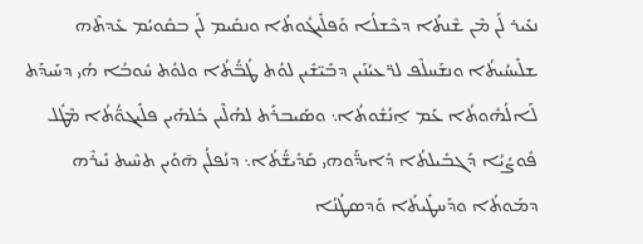ܢܥܺܝܪ ܠܰܢ ܡܶܢ ܫܶܢܬܳܐ ܕܟܶܫܠܳܐ ܘܰܦܠܺܝܓܽܘܬܳܐ ܘܢܩܺܝܡ ܠܰܢ ܒܩܽܘܝܳܡ ܥܺܕܬܶܗ ܫܠܺܝܚܳܝܬܳܐ ܘܢܫܰܚܠܶܦ ܠܪ̈ܥܝܳܢܰܝܢ ܕܒܺܝ̈ܫܺܝܢ ܠܘܳܬ ܛܳܒ̈ܳܬܳܐ ܘܠܘܳܬ ܚܽܘܒܳܐ ܗܳܝ ܕܚܰܝܕܰܬ ܠܰܐܠܳܗܽܘܬܳܐ ܥܰܡ ܐ̱ܢܳܫܽܘܬܳܐ܆ ܘܣܰܝܒܪܰܬ ܠܗܳܠܶܝܢ ܟܽܠܗܺܝܢ ܦܠܺܝܓܘ̈ܳܬܳܐ ܡܶܛܽܠ ܦܽܘܨܳܝܳܐ ܕܰܓܒܺܝܠܬܳܐ ܕܺܐܝܕ̈ܰܘܗܝ ܩܰܕܺܝܫ̈ܳܬܳܐ܆ ܕܢܳܦܠܳܢ ܗ̄ܘܰܝܢ ܬܚܶܝܬ ܢܺܝܪܶܗ ܕܡܰܘܬܳܐ ܘܕܰܚܛܺܝܬܳܐ ܘܰܕܣܛܳܢܳܐ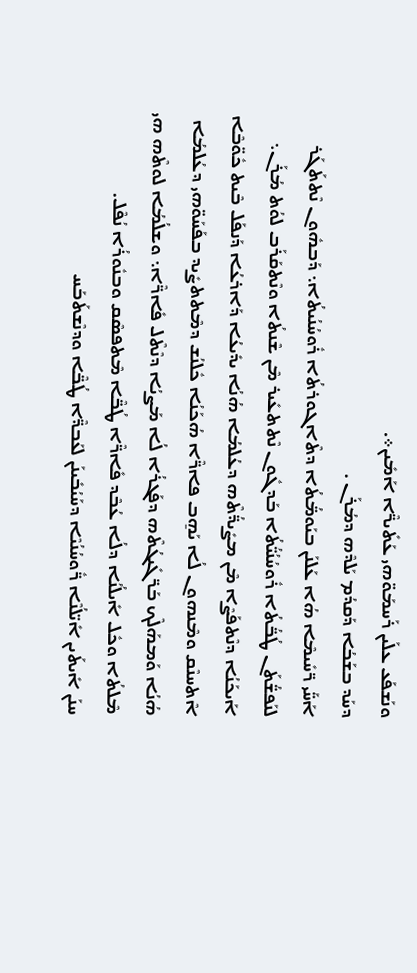ܘܢܰܫܦܰܥ ܥܠܰܝܢ ܪܰܚܡܰܘ̈ܗܝ ܥܰܬܺܝܪ̈ܶܐ ܐܰܡܺܝܢ܀.
ܕܚܰܕ ܒܫܰܒܳܐ ܕܰܩܕܳܡ ܝܰܠܕܶܗ ܕܡܳܪܰܢ .
ܐܰܚ̈ܰܝ ܪ̈ܚܺܝܡܶܐ ܗܳܐ ܥܰܠܢܰܢ ܒܝܰܘܡ̈ܳܬܳܐ ܕܬܶܐܓܘܪܬܳܐ ܪܽܘܚܳܢܳܝܬܳܐ܆ ܕܰܒܗܽܘܢ ܢܶܬܬܰܓܰܪ ܠܢܰܦܫ̈ܳܬܰܢ ܛܳܒ̈ܳܬܳܐ ܪܽܘܚܳܢܳܝ̈ܳܬܳܐ ܒܰܕܓܽܘܢ ܢܶܬܬܥܺܝܪ ܡܶܢ ܫܶܢܬܳܐ ܘܢܶܬܩܰܪܰܒ ܠܘܳܬ ܡܳܪܰܢ܆ ܐܰܝܟܰܢܳܐ ܕܢܶܬܦܰܨܶܐ ܡܶܢ ܡܨܺܝܕ̈ܳܬܶܗ ܕܥܳܠܡܳܐ ܗܳܢܳܐ ܝܕܺܝܥܳܐ ܕܰܐܪܥܳܐ ܕܰܢܦܰܠ ܒܶܝܬ ܟܽܘ̈ܒܶܐ ܐܶܬܚܢܶܩ ܘܡܶܢܗܘܢ ܠܳܐ ܝܰܗ̱ܒ ܦܐܪ̈ܶܐ ܗܳܟܰܢܳܐ ܟܽܠܢܳܫ ܕܡܶܬܬܨܺܝܕ ܒܦܰܚܰܘ̈ܗܝ ܕܥܳܠܡܳܐ ܗܳܢܳܐ ܘܰܡܗܰܠܶܟ ܒܰܪ̈ܓܺܝܓܳܬܶܗ ܕܦܰܓܪܳܐ ܠܳܐ ܡܰܨܝܳܐ ܕܢܶܬܶܠ ܦܺܐܪ̈ܶܐ܆ ܘܫܠܳܡܳܐ ܠܘܬܶܗ ܗܝ ܡܶܠܬܳܐ ܘܟܽܠ ܐܺܝܠܳܢܳܐ ܕܠܳܐ ܥܳܒܶܕ ܦܺܐܪ̈ܶܐ ܛܳܒ̈ܶܐ ܡܶܬܦܣܶܩ ܘܒܢܽܘܪܳܐ ܢܳܦܶܠ.
ܚܢܰܢ ܐܺܝܬܰܝܢ ܐܺܝ̈ܠܳܢܶܐ ܪ̈ܽܘܚܳܢܳܝܶܐ ܕܚܰܝܳܒܺܝܢܰܢ ܠܥܰܒܕ̈ܶܐ ܛܳܒ̈ܶܐ ܘܕܢܶܫܬܰܒܰܚ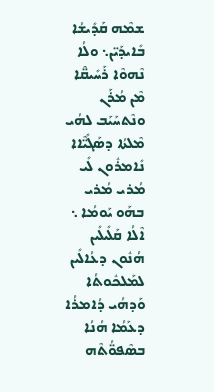ܫܡܶܗ ܩܰܕܺܝܫܳܐ ܒܺܐܝܕܰܝ̈ܢ܆ ܘܠܳܐ ܢܶܗܘܶܐ ܪܰܚܺܝܩ̈ܶܐ ܡܶܢ ܡܳܪܰܢ ܘܢܶܬܚܰܝܰܒ ܠܗܳܝ ܡܶܠܬܳܐ ܕܣܰܓܺܝ̈ܶܐܐ ܢܺܐܡܪܽܘܢ ܠܺܝ ܡܳܪܝ ܡܳܪܝ ܒܗܰܘ ܝܰܘܡܳܐ ܆ ܐܶܠܳܐ ܩܰܠܺܝܠܺܝܢ ܗܳܢܽܘܢ ܕܥܳܐܠܺܝܢ ܠܡܰܠܟܽܘܬܳܐ ܘܰܕܗܳܝ ܕܳܐܡܪܳܐ ܕܥܰܡܳܐ ܗܳܢܳܐ ܒܣܶܦܘ̈ܳܬܶܗ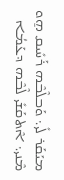ܡܝܰܩܰܪ ܠܺܝ܆ ܘܰܒܠܶܒܶܗ ܪܰܚܺܝܩ ܗ̱ܘ ܡܶܢܝ܆ ܐܶܬܩܰܫܺܝ ܠܶܒܶܗ ܕܥܰܡܳܐ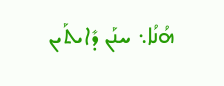ܗܳܢܳܐ܆ ܚܢܰܢ ܕܺܐܝܬܰܝܢ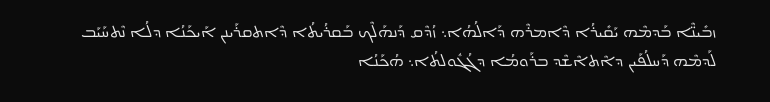ܙܒܺܝܢ̈ܶܐ ܒܰܕܡܶܗ ܝܰܩܺܝܪܳܐ ܕܶܐܡܪܶܗ ܕܰܐܠܳܗܳܐ܆ ܙܳܕܶܩ ܕܰܢܗܰܠܶܟ ܒܰܩܪܳܝܬܳܐ ܕܶܐܬܩܪܰܝܢܢ ܐܰܝܟܰܢܳܐ ܕܠܳܐ ܢܶܬܚܰܝܰܒ ܠܰܕܡܶܗ ܕܰܚܠܳܦܰܝܢ ܕܐܶܬܐܶܫܶܕ ܒܪܰܘܡܳܐ ܕܓܳܓܽܘܠܬܳܐ܆ ܗܳܟܰܢܳܐ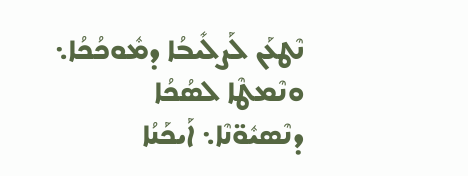ܢܶܛܥܰܢ ܠܰܨܠܺܝܒܳܐ ܕܡܽܘܟܳܟܳܐ܆ ܘܢܶܡܛܶܐ ܠܣܳܟܳܐ ܕܢܶܣܝܽܘ̈ܢܶܐ܆ ܐܰܝܟܰܢܳܐ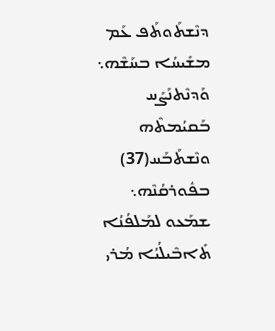ܕܢܶܫܬܰܘܬܰܦ ܥܰܡ ܡܫܺܝܚܳܐ ܒܚܰܫܶܗ܆ ܘܰܕܢܶܬܢܰܨܰܚ ܒܰܩܝܳܡܬܶܗ ܘܢܶܫܬܰܒܰܚ(37) ܒܦܽܘܪܩܳܢܶܗ܆ ܫܡܰܥܘ ܠܡܰܠܦܳܢܳܐ ܬܺܐܒܶܝܠܳܝܳܐ ܡܳܪܝ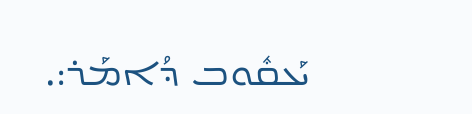ܝܰܥܩܽܘܒ ܕܳܐܡܰܪ:.